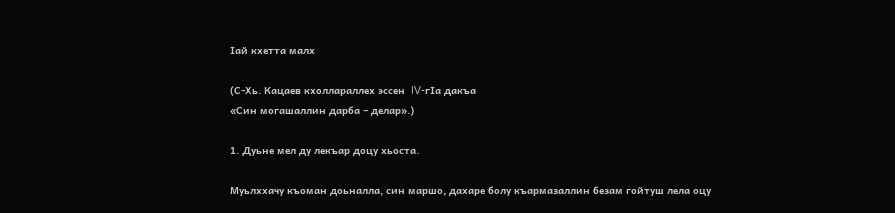Iай кхетта малх

(С-Хь. Кацаев кхоллараллех эссен  IV-гIа дакъа
«Син могашаллин дарба – делар».)

1. Дуьне мел ду лекъар доцу хьоста.

Муьлххачу къоман доьналла, син маршо, дахаре болу къармазаллин безам гойтуш лела оцу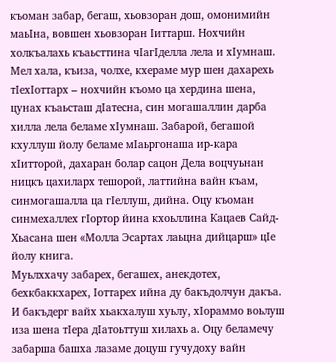къоман забар, бегаш, хьовзоран дош, омонимийн маьIна, вовшен хьовзоран Iиттарш. Нохчийн холкъалахь къаьсттина чIагIделла лела и хIумнаш. Мел хала, къиза, чолхе, кхераме мур шен дахарехь тIехIоттарх – нохчийн къомо ца хердина шена, цунах къаьсташ дIатесна, син могашаллин дарба хилла лела беламе хIумнаш. Забарой, бегашой кхуллуш йолу беламе мIаьргонаша ир-кара хIитторой, дахаран болар сацон Дела воцчуьнан ницкъ цахиларх тешорой, латтийна вайн къам, синмогашалла ца гIеллуш, дийна. Оцу къоман синмехаллех гIортор йина кхоьллина Кацаев Сайд-Хьасана шен «Молла Эсартах лаьцна дийцарш» цIе йолу книга.
Муьлххачу забарех, бегашех, анекдотех, бехкбаккхарех, Iоттарех ийна ду бакъдолчун дакъа. И бакъдерг вайх хьакхалуш хуьлу, хIораммо воьлуш иза шена тIера дIатоьттуш хилахь а. Оцу беламечу забарша башха лазаме доцуш гучудоху вайн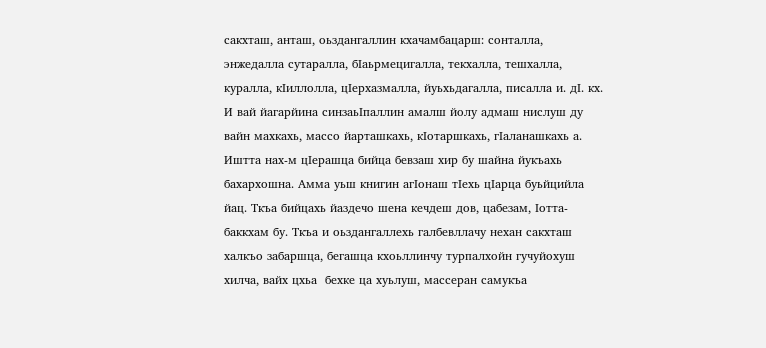сакхташ, анташ, оьздангаллин кхачамбацарш: сонталла, энжедалла сутаралла, бIаьрмецигалла, текхалла, тешхалла, куралла, кIиллолла, цIерхазмалла, йуьхьдагалла, писалла и. дI. кх.
И вай йагарйина синзаьIпаллин амалш йолу адмаш нислуш ду вайн махкахь, массо йарташкахь, кIотаршкахь, гIаланашкахь а. Иштта нах-м цIерашца бийца бевзаш хир бу шайна йукъахь бахархошна. Амма уьш книгин агIонаш тIехь цIарца буьйцийла йац. Ткъа бийцахь йаздечо шена кечдеш дов, цабезам, Iотта-баккхам бу. Ткъа и оьздангаллехь галбевллачу нехан сакхташ халкъо забаршца, бегашца кхоьллинчу турпалхойн гучуйохуш хилча, вайх цхьа  бехке ца хуьлуш, массеран самукъа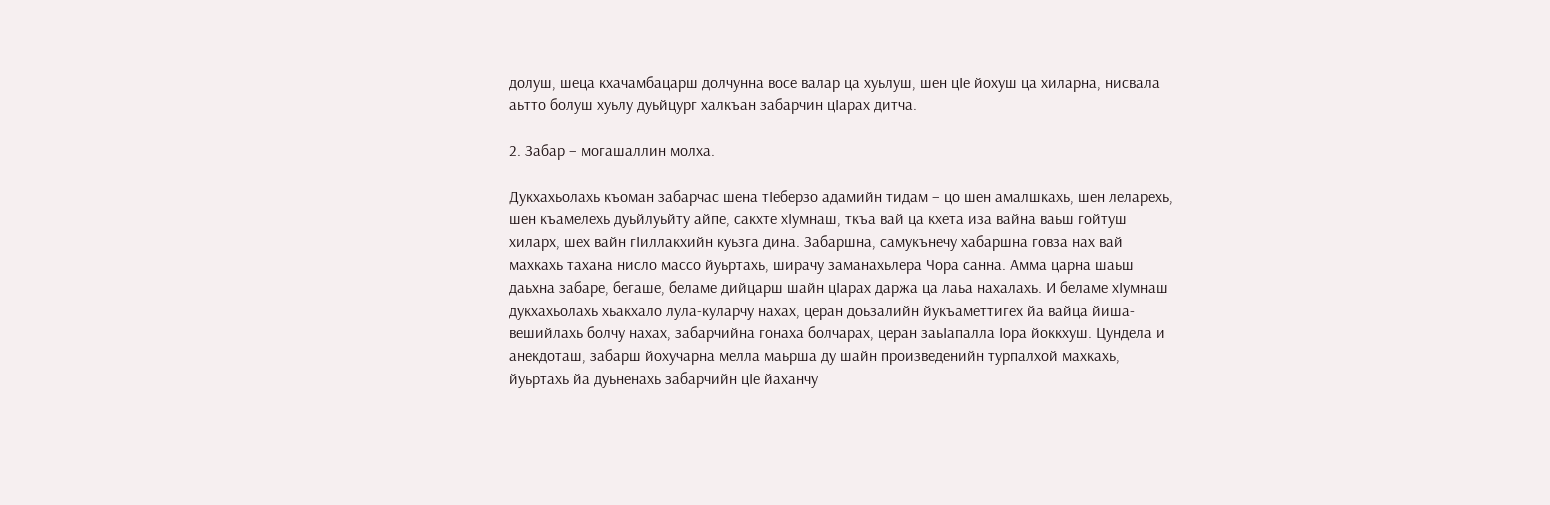долуш, шеца кхачамбацарш долчунна восе валар ца хуьлуш, шен цIе йохуш ца хиларна, нисвала аьтто болуш хуьлу дуьйцург халкъан забарчин цIарах дитча.

2. Забар – могашаллин молха.

Дукхахьолахь къоман забарчас шена тIеберзо адамийн тидам – цо шен амалшкахь, шен леларехь, шен къамелехь дуьйлуьйту айпе, сакхте хIумнаш, ткъа вай ца кхета иза вайна ваьш гойтуш хиларх, шех вайн гIиллакхийн куьзга дина. Забаршна, самукънечу хабаршна говза нах вай махкахь тахана нисло массо йуьртахь, ширачу заманахьлера Чора санна. Амма царна шаьш даьхна забаре, бегаше, беламе дийцарш шайн цIарах даржа ца лаьа нахалахь. И беламе хIумнаш дукхахьолахь хьакхало лула-куларчу нахах, церан доьзалийн йукъаметтигех йа вайца йиша-вешийлахь болчу нахах, забарчийна гонаха болчарах, церан заьIапалла Iора йоккхуш. Цундела и анекдоташ, забарш йохучарна мелла маьрша ду шайн произведенийн турпалхой махкахь, йуьртахь йа дуьненахь забарчийн цIе йаханчу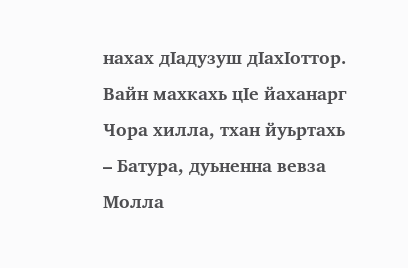нахах дIадузуш дIахIоттор.
Вайн махкахь цIе йаханарг Чора хилла, тхан йуьртахь – Батура, дуьненна вевза Молла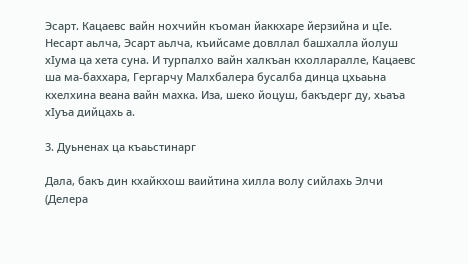Эсарт. Кацаевс вайн нохчийн къоман йаккхаре йерзийна и цIе. Несарт аьлча, Эсарт аьлча, къийсаме довллал башхалла йолуш хIума ца хета суна. И турпалхо вайн халкъан кхолларалле, Кацаевс ша ма-баххара, Гергарчу Малхбалера бусалба динца цхьаьна кхелхина веана вайн махка. Иза, шеко йоцуш, бакъдерг ду, хьаъа хIуъа дийцахь а.

3. Дуьненах ца къаьстинарг

Дала, бакъ дин кхайкхош ваийтина хилла волу сийлахь Элчи (Делера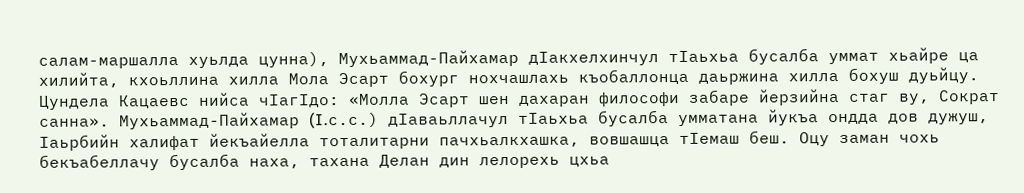салам-маршалла хуьлда цунна), Мухьаммад-Пайхамар дIакхелхинчул тIаьхьа бусалба уммат хьайре ца хилийта, кхоьллина хилла Мола Эсарт бохург нохчашлахь къобаллонца даьржина хилла бохуш дуьйцу. Цундела Кацаевс нийса чIагIдо: «Молла Эсарт шен дахаран философи забаре йерзийна стаг ву, Сократ санна». Мухьаммад-Пайхамар (I.с.с.) дIаваьллачул тIаьхьа бусалба умматана йукъа ондда дов дужуш, Iаьрбийн халифат йекъайелла тоталитарни пачхьалкхашка, вовшашца тIемаш беш. Оцу заман чохь бекъабеллачу бусалба наха, тахана Делан дин лелорехь цхьа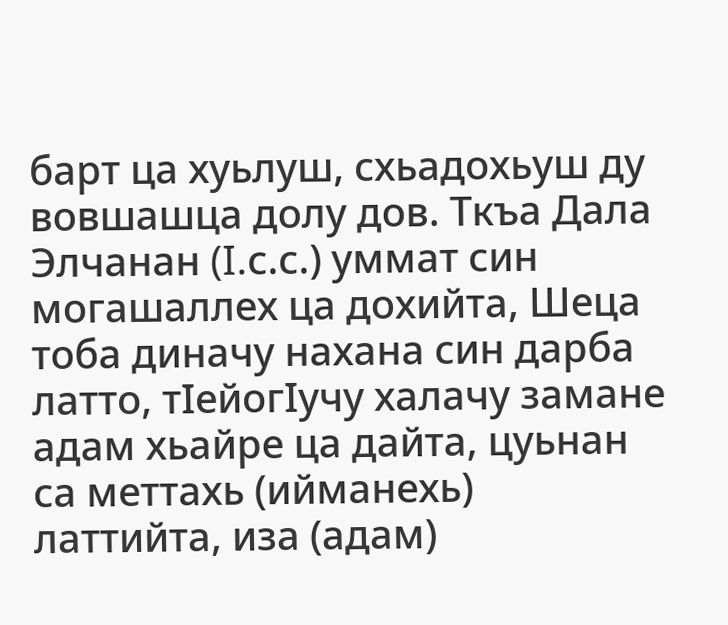барт ца хуьлуш, схьадохьуш ду вовшашца долу дов. Ткъа Дала Элчанан (I.с.с.) уммат син могашаллех ца дохийта, Шеца тоба диначу нахана син дарба латто, тIейогIучу халачу замане адам хьайре ца дайта, цуьнан са меттахь (ийманехь) латтийта, иза (адам)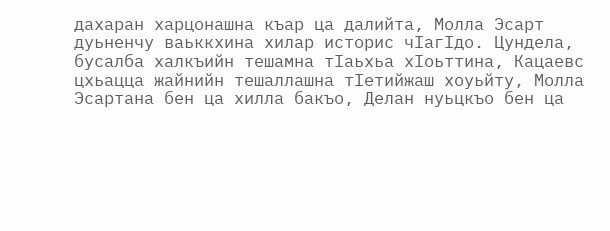дахаран харцонашна къар ца далийта, Молла Эсарт дуьненчу ваьккхина хилар историс чIагIдо. Цундела, бусалба халкъийн тешамна тIаьхьа хIоьттина, Кацаевс цхьацца жайнийн тешаллашна тIетийжаш хоуьйту, Молла Эсартана бен ца хилла бакъо, Делан нуьцкъо бен ца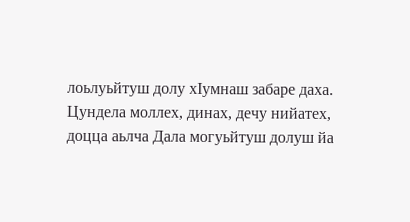лоьлуьйтуш долу хIумнаш забаре даха. Цундела моллех, динах, дечу нийатех, доцца аьлча Дала могуьйтуш долуш йа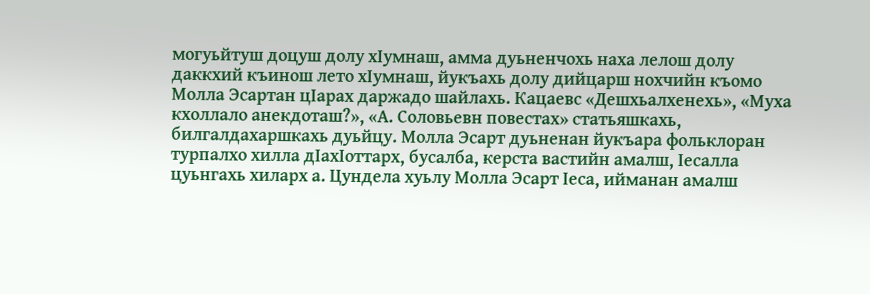могуьйтуш доцуш долу хIумнаш, амма дуьненчохь наха лелош долу даккхий къинош лето хIумнаш, йукъахь долу дийцарш нохчийн къомо Молла Эсартан цIарах даржадо шайлахь. Кацаевс «Дешхьалхенехь», «Муха кхоллало анекдоташ?», «А. Соловьевн повестах» статьяшкахь, билгалдахаршкахь дуьйцу. Молла Эсарт дуьненан йукъара фольклоран турпалхо хилла дIахIоттарх, бусалба, керста вастийн амалш, Iесалла цуьнгахь хиларх а. Цундела хуьлу Молла Эсарт Iеса, ийманан амалш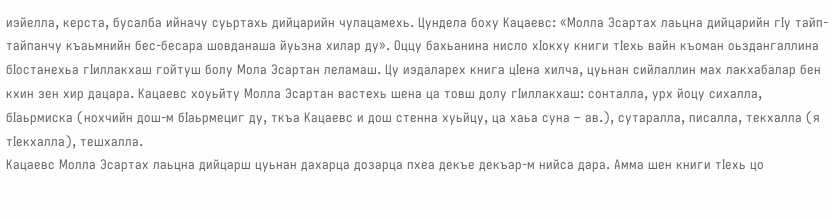иэйелла, керста, бусалба ийначу суьртахь дийцарийн чулацамехь. Цундела боху Кацаевс: «Молла Эсартах лаьцна дийцарийн гIу тайп-тайпанчу къаьмнийн бес-бесара шовданаша йуьзна хилар ду». Оццу бахьанина нисло хIокху книги тIехь вайн къоман оьздангаллина бIостанехьа гIиллакхаш гойтуш болу Мола Эсартан леламаш. Цу иэдаларех книга цIена хилча, цуьнан сийлаллин мах лакхабалар бен кхин зен хир дацара. Кацаевс хоуьйту Молла Эсартан вастехь шена ца товш долу гIиллакхаш: сонталла, урх йоцу сихалла, бIаьрмиска (нохчийн дош-м бIаьрмециг ду, ткъа Кацаевс и дош стенна хуьйцу, ца хаьа суна – ав.), сутаралла, писалла, текхалла (я тIекхалла), тешхалла.
Кацаевс Молла Эсартах лаьцна дийцарш цуьнан дахарца дозарца пхеа декъе декъар-м нийса дара. Амма шен книги тIехь цо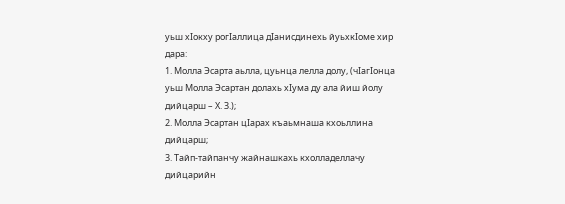уьш хIокху рогIаллица дIанисдинехь йуьхкIоме хир дара:
1. Молла Эсарта аьлла, цуьнца лелла долу, (чIагIонца уьш Молла Эсартан долахь хIума ду ала йиш йолу дийцарш – Х. З.);
2. Молла Эсартан цIарах къаьмнаша кхоьллина дийцарш;
3. Тайп-тайпанчу жайнашкахь кхолладеллачу дийцарийн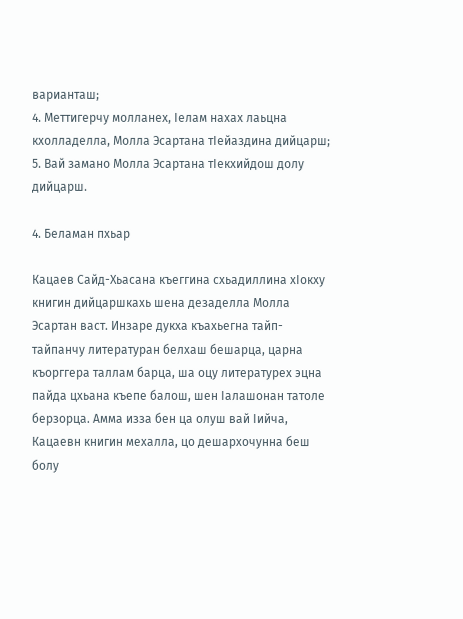варианташ;
4. Меттигерчу молланех, Iелам нахах лаьцна кхолладелла, Молла Эсартана тIейаздина дийцарш;
5. Вай замано Молла Эсартана тIекхийдош долу дийцарш.

4. Беламан пхьар

Кацаев Сайд-Хьасана къеггина схьадиллина хIокху книгин дийцаршкахь шена дезаделла Молла Эсартан васт. Инзаре дукха къахьегна тайп-тайпанчу литературан белхаш бешарца, царна къорггера таллам барца, ша оцу литературех эцна пайда цхьана къепе балош, шен Iалашонан татоле берзорца. Амма изза бен ца олуш вай Iийча, Кацаевн книгин мехалла, цо дешархочунна беш болу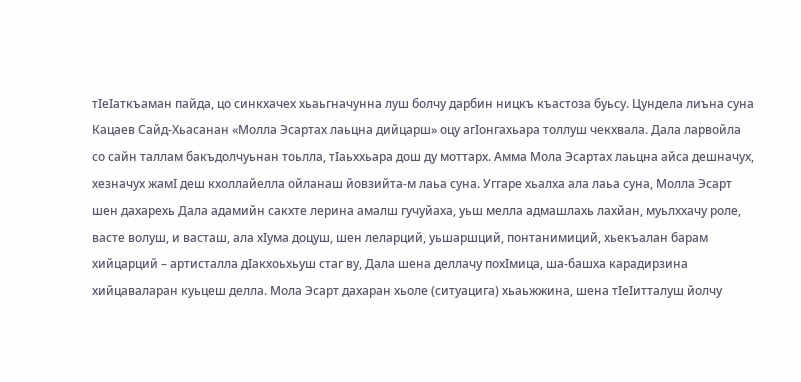тIеIаткъаман пайда, цо синкхачех хьаьгначунна луш болчу дарбин ницкъ къастоза буьсу. Цундела лиъна суна Кацаев Сайд-Хьасанан «Молла Эсартах лаьцна дийцарш» оцу агIонгахьара толлуш чекхвала. Дала ларвойла со сайн таллам бакъдолчуьнан тоьлла, тIаьххьара дош ду моттарх. Амма Мола Эсартах лаьцна айса дешначух, хезначух жамI деш кхоллайелла ойланаш йовзийта-м лаьа суна. Уггаре хьалха ала лаьа суна, Молла Эсарт шен дахарехь Дала адамийн сакхте лерина амалш гучуйаха, уьш мелла адмашлахь лахйан, муьлххачу роле, васте волуш, и васташ, ала хIума доцуш, шен леларций, уьшаршций, понтанимиций, хьекъалан барам хийцарций – артисталла дIакхоьхьуш стаг ву, Дала шена деллачу похIмица, ша-башха карадирзина хийцаваларан куьцеш делла. Мола Эсарт дахаран хьоле (ситуацига) хьаьжжина, шена тIеIитталуш йолчу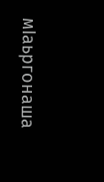мIаьргонаша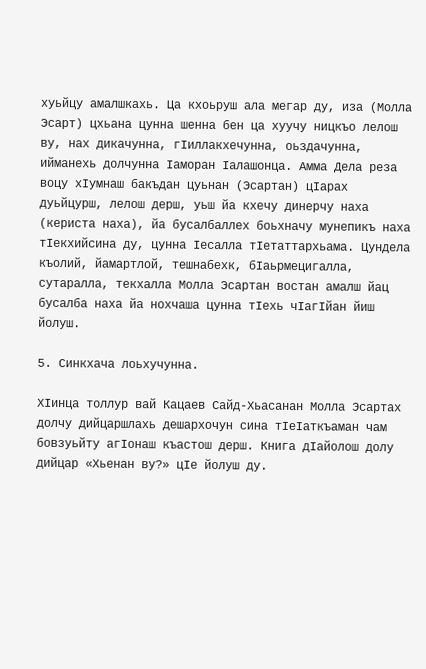хуьйцу амалшкахь. Ца кхоьруш ала мегар ду, иза (Молла Эсарт) цхьана цунна шенна бен ца хуучу ницкъо лелош ву, нах дикачунна, гIиллакхечунна, оьздачунна, ийманехь долчунна Iаморан Iалашонца. Амма Дела реза воцу хIумнаш бакъдан цуьнан (Эсартан) цIарах дуьйцурш, лелош дерш, уьш йа кхечу динерчу наха (кериста наха), йа бусалбаллех боьхначу мунепикъ наха тIекхийсина ду, цунна Iесалла тIетаттархьама. Цундела къолий, йамартлой, тешнабехк, бIаьрмецигалла, сутаралла, текхалла Молла Эсартан востан амалш йац бусалба наха йа нохчаша цунна тIехь чIагIйан йиш йолуш.

5. Синкхача лоьхучунна.

ХIинца толлур вай Кацаев Сайд-Хьасанан Молла Эсартах долчу дийцаршлахь дешархочун сина тIеIаткъаман чам бовзуьйту агIонаш къастош дерш. Книга дIайолош долу дийцар «Хьенан ву?» цIе йолуш ду.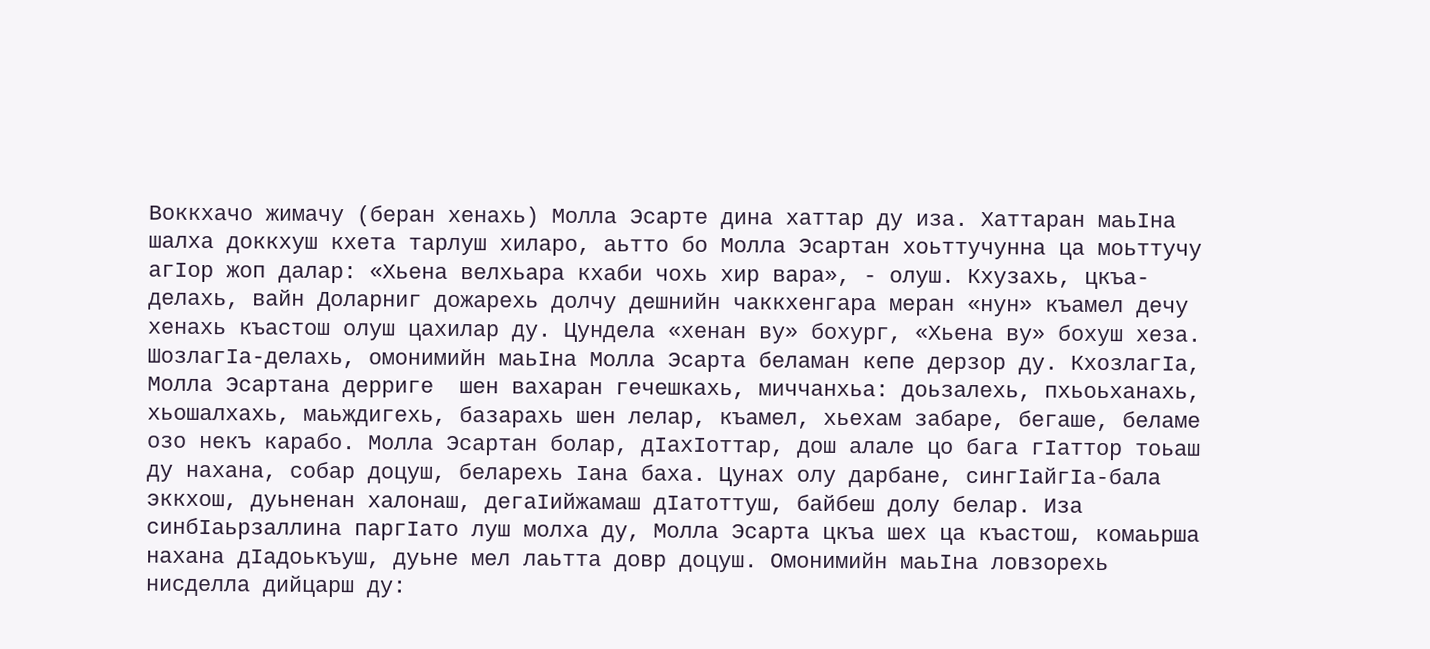Воккхачо жимачу (беран хенахь) Молла Эсарте дина хаттар ду иза. Хаттаран маьIна шалха доккхуш кхета тарлуш хиларо, аьтто бо Молла Эсартан хоьттучунна ца моьттучу агIор жоп далар: «Хьена велхьара кхаби чохь хир вара», - олуш. Кхузахь, цкъа-делахь, вайн Доларниг дожарехь долчу дешнийн чаккхенгара меран «нун» къамел дечу хенахь къастош олуш цахилар ду. Цундела «хенан ву» бохург, «Хьена ву» бохуш хеза. ШозлагIа-делахь, омонимийн маьIна Молла Эсарта беламан кепе дерзор ду. КхозлагIа, Молла Эсартана дерриге  шен вахаран гечешкахь, миччанхьа: доьзалехь, пхьоьханахь, хьошалхахь, маьждигехь, базарахь шен лелар, къамел, хьехам забаре, бегаше, беламе озо некъ карабо. Молла Эсартан болар, дIахIоттар, дош алале цо бага гIаттор тоьаш ду нахана, собар доцуш, беларехь Iана баха. Цунах олу дарбане, сингIайгIа-бала эккхош, дуьненан халонаш, дегаIийжамаш дIатоттуш, байбеш долу белар. Иза синбIаьрзаллина паргIато луш молха ду, Молла Эсарта цкъа шех ца къастош, комаьрша нахана дIадоькъуш, дуьне мел лаьтта довр доцуш. Омонимийн маьIна ловзорехь нисделла дийцарш ду: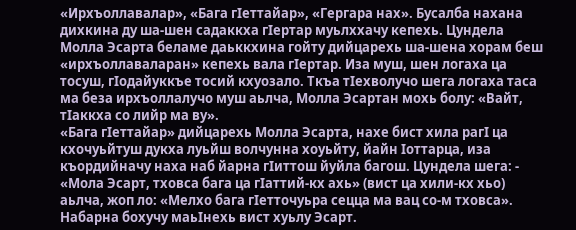«Ирхъоллавалар», «Бага гIеттайар», «Гергара нах». Бусалба нахана дихкина ду ша-шен садаккха гIертар муьлххачу кепехь. Цундела Молла Эсарта беламе даьккхина гойту дийцарехь ша-шена хорам беш «ирхъоллаваларан» кепехь вала гIертар. Иза муш, шен логаха ца тосуш, гIодайуккъе тосий кхуозало. Ткъа тIехволучо шега логаха таса ма беза ирхъоллалучо муш аьлча, Молла Эсартан мохь болу: «Вайт, тIаккха со лийр ма ву».
«Бага гIеттайар» дийцарехь Молла Эсарта, нахе бист хила рагI ца кхочуьйтуш дукха луьйш волчунна хоуьйту, йайн Iоттарца, иза къордийначу наха наб йарна гIиттош йуйла багош. Цундела шега: - «Мола Эсарт, тховса бага ца гIаттий-кх ахь» (вист ца хили-кх хьо) аьлча, жоп ло: «Мелхо бага гIетточуьра сецца ма вац со-м тховса». Набарна бохучу маьIнехь вист хуьлу Эсарт.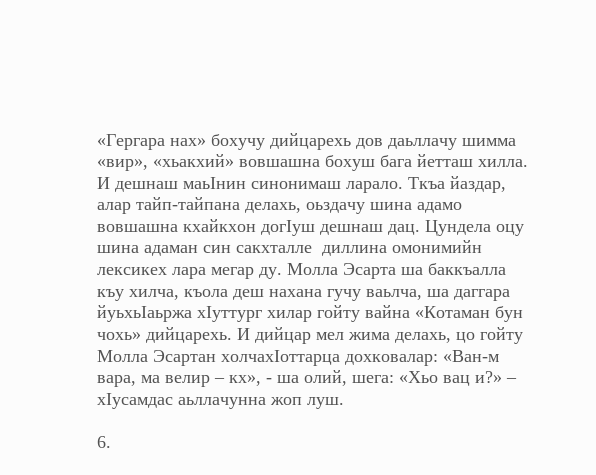«Гергара нах» бохучу дийцарехь дов даьллачу шимма «вир», «хьакхий» вовшашна бохуш бага йетташ хилла. И дешнаш маьIнин синонимаш ларало. Ткъа йаздар, алар тайп-тайпана делахь, оьздачу шина адамо вовшашна кхайкхон догIуш дешнаш дац. Цундела оцу шина адаман син сакхталле  диллина омонимийн лексикех лара мегар ду. Молла Эсарта ша баккъалла къу хилча, къола деш нахана гучу ваьлча, ша даггара йуьхьIаьржа хIуттург хилар гойту вайна «Котаман бун чохь» дийцарехь. И дийцар мел жима делахь, цо гойту Молла Эсартан холчахIоттарца дохковалар: «Ван-м вара, ма велир – кх», - ша олий, шега: «Хьо вац и?» – хIусамдас аьллачунна жоп луш.

6.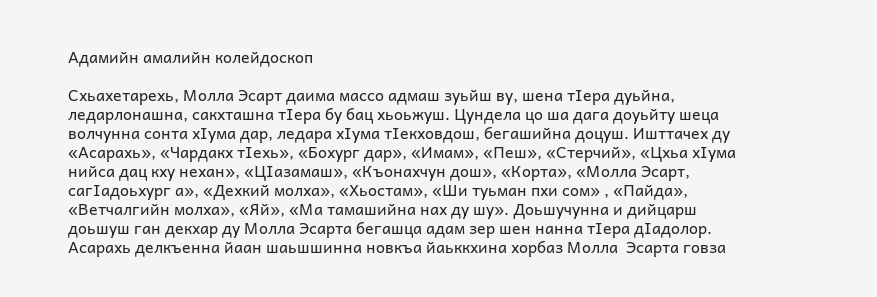Адамийн амалийн колейдоскоп

Схьахетарехь, Молла Эсарт даима массо адмаш зуьйш ву, шена тIера дуьйна, ледарлонашна, сакхташна тIера бу бац хьоьжуш. Цундела цо ша дага доуьйту шеца волчунна сонта хIума дар, ледара хIума тIекховдош, бегашийна доцуш. Ишттачех ду «Асарахь», «Чардакх тIехь», «Бохург дар», «Имам», «Пеш», «Стерчий», «Цхьа хIума нийса дац кху нехан», «ЦIазамаш», «Къонахчун дош», «Корта», «Молла Эсарт, сагIадоьхург а», «Дехкий молха», «Хьостам», «Ши туьман пхи сом» , «Пайда», «Ветчалгийн молха», «Яй», «Ма тамашийна нах ду шу». Доьшучунна и дийцарш доьшуш ган декхар ду Молла Эсарта бегашца адам зер шен нанна тIера дIадолор. Асарахь делкъенна йаан шаьшшинна новкъа йаьккхина хорбаз Молла  Эсарта говза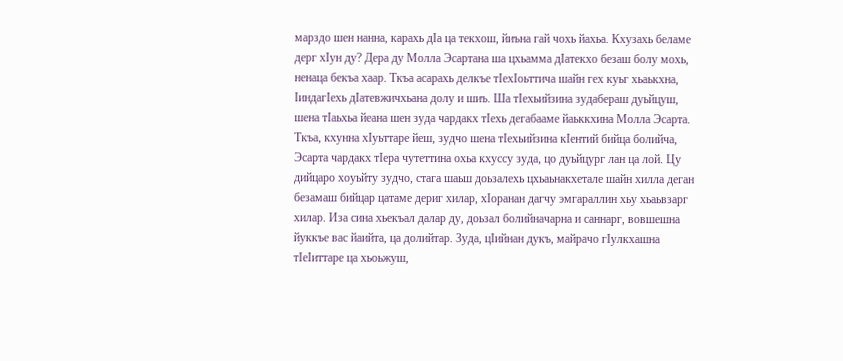марздо шен нанна, карахь дIа ца текхош, йиъна гай чохь йахьа. Кхузахь беламе дерг хIун ду? Дера ду Молла Эсартана ша цхьамма дIатекхо безаш болу мохь, ненаца бекъа хаар. Ткъа асарахь делкъе тIехIоьттича шайн гех куьг хьаькхна, IиндагIехь дIатевжичхьана долу и шиъ. Ша тIехьийзина зудабераш дуьйцуш, шена тIаьхьа йеана шен зуда чардакх тIехь дегабааме йаьккхина Молла Эсарта. Ткъа, кхунна хIуьттаре йеш, зудчо шена тIехьийзина кIентий бийца болийча, Эсарта чардакх тIера чутеттина охьа кхуссу зуда, цо дуьйцург лан ца лой. Цу дийцаро хоуьйту зудчо, стага шаьш доьзалехь цхьаьнакхетале шайн хилла деган безамаш бийцар цатаме дериг хилар, хIоранан дагчу эмгараллин хьу хьаьвзарг хилар. Иза сина хьекъал далар ду, доьзал болийначарна и саннарг, вовшешна йуккъе вас йаийта, ца долийтар. Зуда, цIийнан дукъ, майрачо гIулкхашна тIеIиттаре ца хьоьжуш,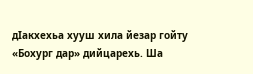дIакхехьа хууш хила йезар гойту «Бохург дар» дийцарехь. Ша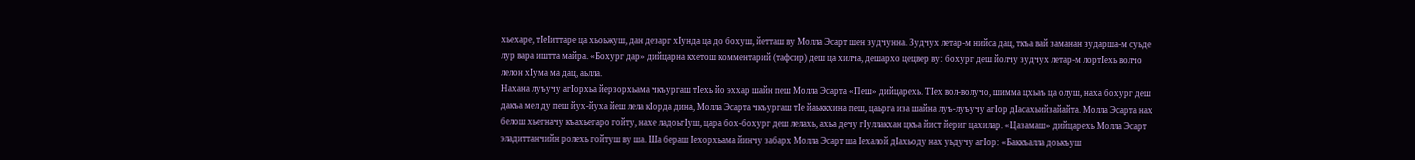хьехаре, тIеIиттаре ца хьоьжуш, дан дезарг хIунда ца до бохуш, йетташ ву Молла Эсарт шен зудчунна. Зудчух летар-м нийса дац, ткъа вай заманан зударша-м суьде лур вара иштта майра. «Бохург дар» дийцарна кхетош комментарий (тафсир) деш ца хилча, дешархо цецвер ву: бохург деш йолчу зудчух летар-м лортIехь волчо лелон хIума ма дац, аьлла.
Нахана луъучу агIорхьа йерзорхьама чкъургаш тIехь йо эххар шайн пеш Молла Эсарта «Пеш» дийцарехь. ТIех вол-волучо, шимма цхьаъ ца олуш, наха бохург деш дакъа мел ду пеш йух-йуха йеш лела кIорда дина, Молла Эсарта чкъургаш тIе йаьккхина пеш, цаьрга иза шайна луъ-луъучу агIор дIасахьийзайайта. Молла Эсарта нах белош хьегначу къахьегаро гойту, нахе ладоьгIуш, цара бох-бохург деш лелахь, ахьа дечу гIуллакхан цкъа йист йериг цахилар. «Цазамаш» дийцарехь Молла Эсарт эладиттанчийн ролехь гойтуш ву ша. Ша бераш Iехорхьама йинчу забарх Молла Эсарт ша Iехалой дIахьоду нах уьдучу агIор: «Баккъалла доькъуш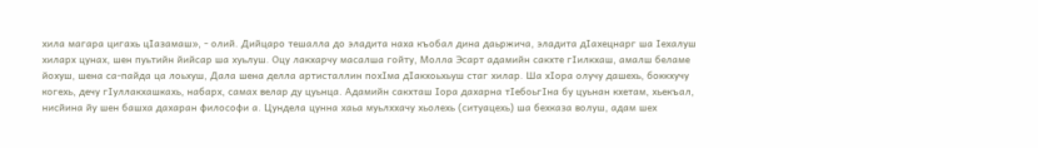хила магара цигахь цIазамаш», - олий. Дийцаро тешалла до эладита наха къобал дина даьржича, эладита дIахецнарг ша Iехалуш хиларх цунах, шен пуьтийн йийсар ша хуьлуш. Оцу лакхарчу масалша гойту, Молла Эсарт адамийн сакхте гIилкхаш, амалш беламе йохуш, шена са-пайда ца лоьхуш, Дала шена делла артисталлин похIма дIакхоьхьуш стаг хилар. Ша хIора олучу дашехь, боккхучу когехь, дечу гIуллакхашкахь, набарх, самах велар ду цуьнца. Адамийн сакхташ Iора дахарна тIебоьгIна бу цуьнан кхетам, хьекъал, нисйина йу шен башха дахаран философи а. Цундела цунна хаьа муьлххачу хьолехь (ситуацехь) ша бехказа волуш, адам шех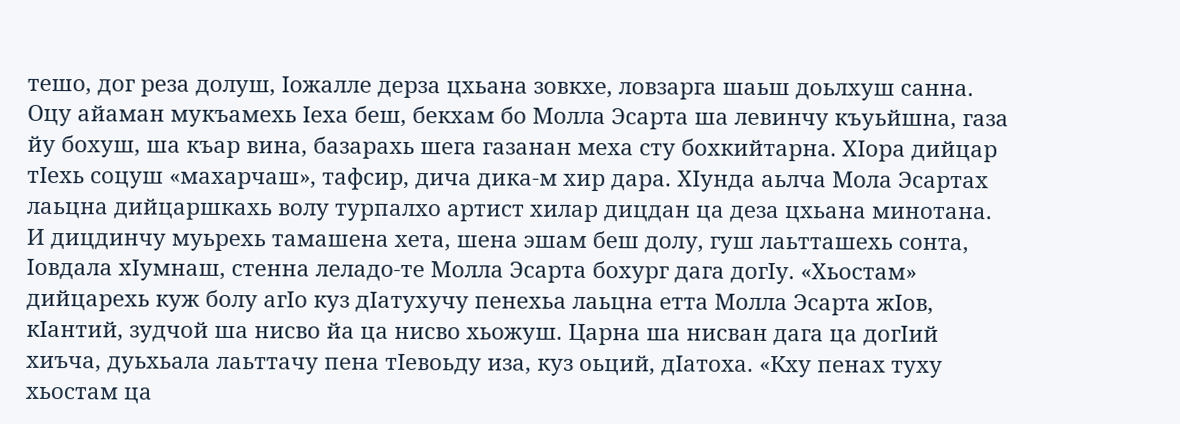тешо, дог реза долуш, Iожалле дерза цхьана зовкхе, ловзарга шаьш доьлхуш санна. Оцу айаман мукъамехь Iеха беш, бекхам бо Молла Эсарта ша левинчу къуьйшна, газа йу бохуш, ша къар вина, базарахь шега газанан меха сту бохкийтарна. ХIора дийцар тIехь соцуш «махарчаш», тафсир, дича дика-м хир дара. ХIунда аьлча Мола Эсартах лаьцна дийцаршкахь волу турпалхо артист хилар дицдан ца деза цхьана минотана. И дицдинчу муьрехь тамашена хета, шена эшам беш долу, гуш лаьтташехь сонта, Iовдала хIумнаш, стенна леладо-те Молла Эсарта бохург дага догIу. «Хьостам» дийцарехь куж болу агIо куз дIатухучу пенехьа лаьцна етта Молла Эсарта жIов, кIантий, зудчой ша нисво йа ца нисво хьожуш. Царна ша нисван дага ца догIий хиъча, дуьхьала лаьттачу пена тIевоьду иза, куз оьций, дIатоха. «Кху пенах туху хьостам ца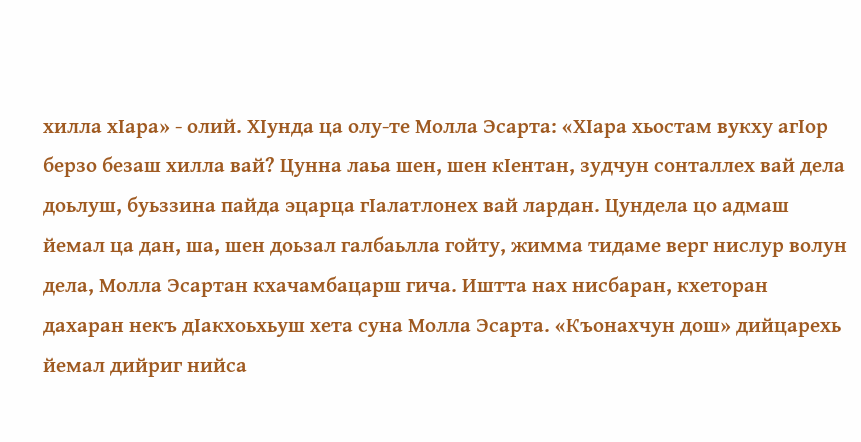хилла хIара» - олий. ХIунда ца олу-те Молла Эсарта: «ХIара хьостам вукху агIор берзо безаш хилла вай? Цунна лаьа шен, шен кIентан, зудчун сонталлех вай дела доьлуш, буьззина пайда эцарца гIалатлонех вай лардан. Цундела цо адмаш йемал ца дан, ша, шен доьзал галбаьлла гойту, жимма тидаме верг нислур волун дела, Молла Эсартан кхачамбацарш гича. Иштта нах нисбаран, кхеторан дахаран некъ дIакхоьхьуш хета суна Молла Эсарта. «Къонахчун дош» дийцарехь йемал дийриг нийса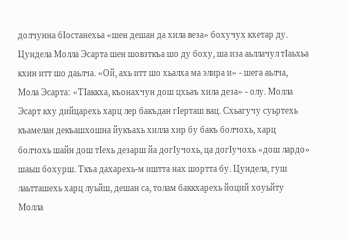долчунна бIостанехьа «шен дешан да хила веза» бохучух кхетар ду. Цундела Молла Эсарта шен шовзткъа шо ду боху, ша иза аьллачул тIаьхьа кхин итт шо даьлча. «Ой, ахь итт шо хьалха ма элира и» - шега аьлча, Мола Эсарта: «ТIаккха, къонахчун дош цхьаъ хила деза» - олу. Молла Эсарт кху дийцарехь харц лер бакъдан гIерташ вац. Схьагучу суьртехь къамелан декъашхошна йукъахь хилла хир бу бакъ болчохь, харц болчохь шайн дош тIехь дезарш йа догIучохь, ца догIучохь «дош лардо» шаьш бохурш. Ткъа дахарехь-м иштта нах шортта бу. Цундела, гуш лаьтташехь харц луьйш, дешан са, толам баккхарехь йоций хоуьйту Молла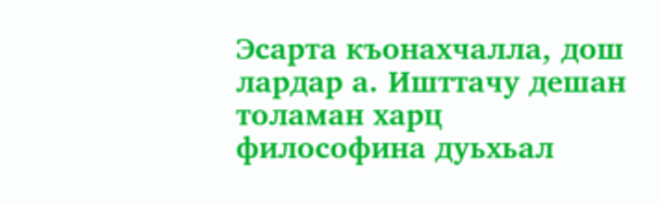Эсарта къонахчалла, дош лардар а. Ишттачу дешан толаман харц философина дуьхьал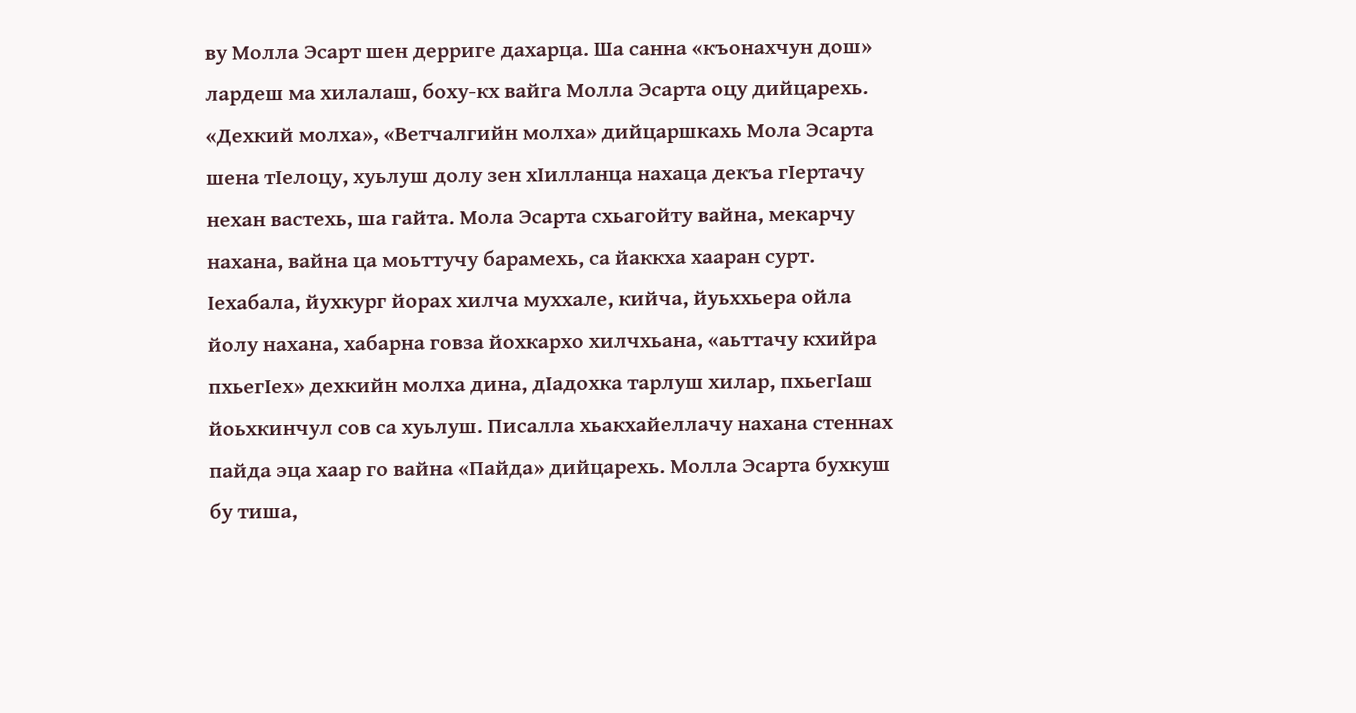ву Молла Эсарт шен дерриге дахарца. Ша санна «къонахчун дош» лардеш ма хилалаш, боху-кх вайга Молла Эсарта оцу дийцарехь. «Дехкий молха», «Ветчалгийн молха» дийцаршкахь Мола Эсарта шена тIелоцу, хуьлуш долу зен хIилланца нахаца декъа гIертачу нехан вастехь, ша гайта. Мола Эсарта схьагойту вайна, мекарчу нахана, вайна ца моьттучу барамехь, са йаккха хааран сурт. Iехабала, йухкург йорах хилча муххале, кийча, йуьххьера ойла йолу нахана, хабарна говза йохкархо хилчхьана, «аьттачу кхийра пхьегIех» дехкийн молха дина, дIадохка тарлуш хилар, пхьегIаш йоьхкинчул сов са хуьлуш. Писалла хьакхайеллачу нахана стеннах пайда эца хаар го вайна «Пайда» дийцарехь. Молла Эсарта бухкуш бу тиша,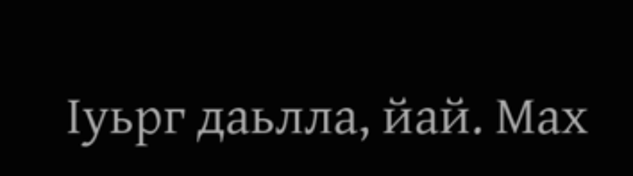Iуьрг даьлла, йай. Мах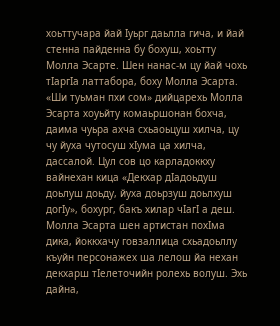хоьттучара йай Iуьрг даьлла гича, и йай стенна пайденна бу бохуш, хоьтту Молла Эсарте. Шен нанас-м цу йай чохь тIаргIа латтабора, боху Молла Эсарта.
«Ши туьман пхи сом» дийцарехь Молла Эсарта хоуьйту комаьршонан бохча, даима чуьра ахча схьаоьцуш хилча, цу чу йуха чутосуш хIума ца хилча, дассалой. Цул сов цо карладоккху вайнехан кица «Декхар дIадоьдуш доьлуш доьду, йуха доьрзуш доьлхуш догIу», бохург, бакъ хилар чIагI а деш.
Молла Эсарта шен артистан похIма дика, йоккхачу говзаллица схьадоьллу къуйн персонажех ша лелош йа нехан декхарш тIелеточийн ролехь волуш. Эхь дайна,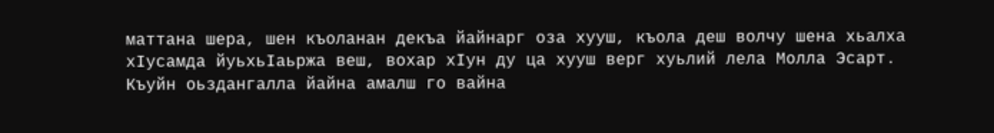маттана шера, шен къоланан декъа йайнарг оза хууш, къола деш волчу шена хьалха хIусамда йуьхьIаьржа веш, вохар хIун ду ца хууш верг хуьлий лела Молла Эсарт. Къуйн оьздангалла йайна амалш го вайна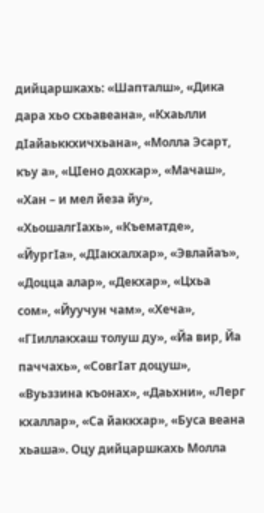дийцаршкахь: «Шапталш», «Дика дара хьо схьавеана», «Кхаьлли дIайаьккхичхьана», «Молла Эсарт, къу а», «ЦIено дохкар», «Мачаш», «Хан – и мел йеза йу», «ХьошалгIахь», «Къематде», «ЙургIа», «ДIакхалхар», «Эвлайаъ», «Доцца алар», «Декхар», «Цхьа сом», «Йуучун чам», «Хеча», «ГIиллакхаш толуш ду», «Йа вир, Йа паччахь», «СовгIат доцуш», «Вуьззина къонах», «Даьхни», «Лерг кхаллар», «Са йаккхар», «Буса веана хьаша». Оцу дийцаршкахь Молла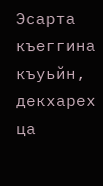Эсарта къеггина къуьйн, декхарех ца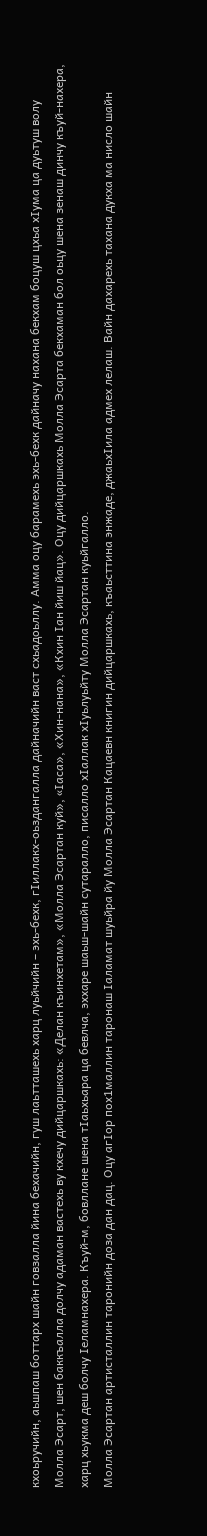кхоьручийн, аьшпаш боттарх шайн говзалла йина бехачийн, гуш лаьтташехь харц луьйчийн – эхь-бехк, гIиллакх-оьздангалла дайначийн васт схьадоьллу. Амма оцу барамехь эхь-бехк дайначу нахана бекхам боцуш цхьа хIума ца дуьтуш волу Молла Эсарт, шен баккъалла долчу адаман вастехь ву кхечу дийцаршкахь: «Делан къинхетам», «Молла Эсартан куй», «Iаса», «Хин-нана», «Кхин Iан йиш йац». Оцу дийцаршкахь Молла Эсарта бекхаман бол оьцу шена зенаш динчу къуй-нахера, харц хьукма деш болчу Iеламнахера. Къуй-м, бовллане шена тIаьхьара ца бевлча, эххаре шаьш-шайн сутаралло, писалло хIаллак хIуьлуьйту Молла Эсартан куьйгалло.
Молла Эсартан артисталлин таронийн доза дан дац. Оцу агIор пох1маллин таронаш Iаламат шуьйра йу Молла Эсартан Кацаевн книгин дийцаршкахь, къаьсттина энжаде, джаьхIила адмех лелаш. Вайн дахарехь тахана дукха ма нисло шайн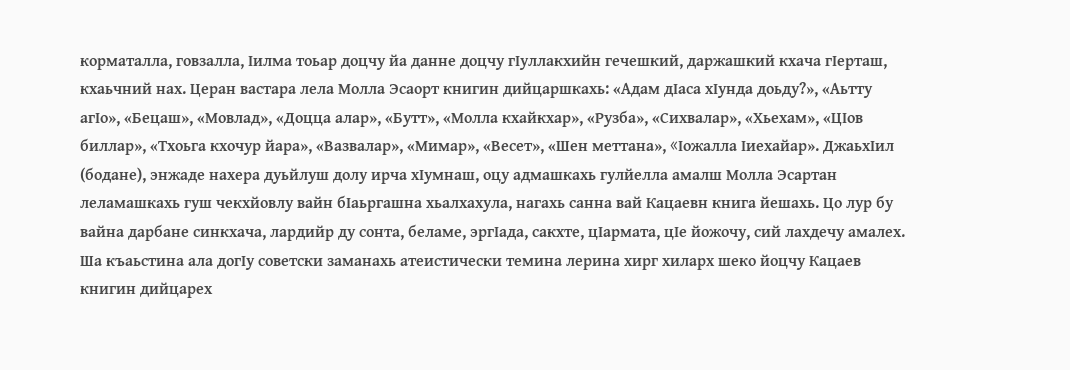корматалла, говзалла, Iилма тоьар доцчу йа данне доцчу гIуллакхийн гечешкий, даржашкий кхача гIерташ, кхаьчний нах. Церан вастара лела Молла Эсаорт книгин дийцаршкахь: «Адам дIаса хIунда доьду?», «Аьтту агIо», «Бецаш», «Мовлад», «Доцца алар», «Бутт», «Молла кхайкхар», «Рузба», «Сихвалар», «Хьехам», «ЦIов биллар», «Тхоьга кхочур йара», «Вазвалар», «Мимар», «Весет», «Шен меттана», «Iожалла Iиехайар». ДжаьхIил (бодане), энжаде нахера дуьйлуш долу ирча хIумнаш, оцу адмашкахь гулйелла амалш Молла Эсартан леламашкахь гуш чекхйовлу вайн бIаьргашна хьалхахула, нагахь санна вай Кацаевн книга йешахь. Цо лур бу вайна дарбане синкхача, лардийр ду сонта, беламе, эргIада, сакхте, цIармата, цIе йожочу, сий лахдечу амалех. Ша къаьстина ала догIу советски заманахь атеистически темина лерина хирг хиларх шеко йоцчу Кацаев книгин дийцарех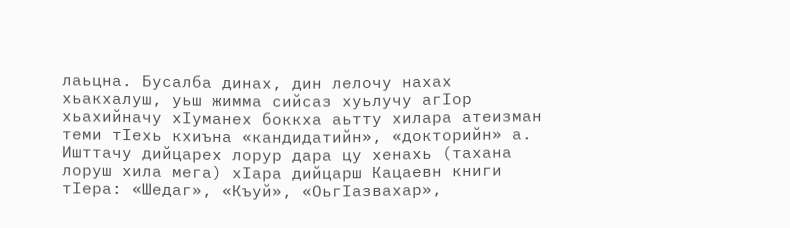лаьцна. Бусалба динах, дин лелочу нахах хьакхалуш, уьш жимма сийсаз хуьлучу агIор хьахийначу хIуманех боккха аьтту хилара атеизман теми тIехь кхиъна «кандидатийн», «докторийн» а. Ишттачу дийцарех лорур дара цу хенахь (тахана лоруш хила мега) хIара дийцарш Кацаевн книги тIера: «Шедаг», «Къуй», «ОьгIазвахар»,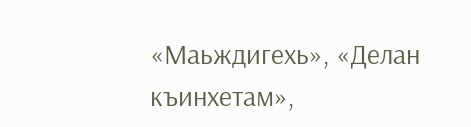«Маьждигехь», «Делан къинхетам»,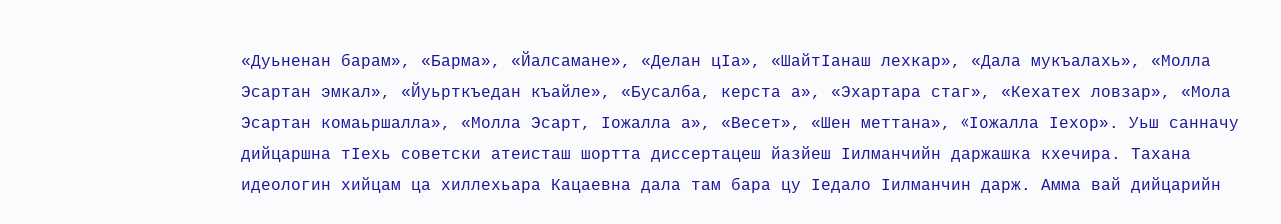«Дуьненан барам», «Барма», «Йалсамане», «Делан цIа», «ШайтIанаш лехкар», «Дала мукъалахь», «Молла Эсартан эмкал», «Йуьрткъедан къайле», «Бусалба, керста а», «Эхартара стаг», «Кехатех ловзар», «Мола Эсартан комаьршалла», «Молла Эсарт, Iожалла а», «Весет», «Шен меттана», «Iожалла Iехор». Уьш санначу дийцаршна тIехь советски атеисташ шортта диссертацеш йазйеш Iилманчийн даржашка кхечира. Тахана идеологин хийцам ца хиллехьара Кацаевна дала там бара цу Iедало Iилманчин дарж. Амма вай дийцарийн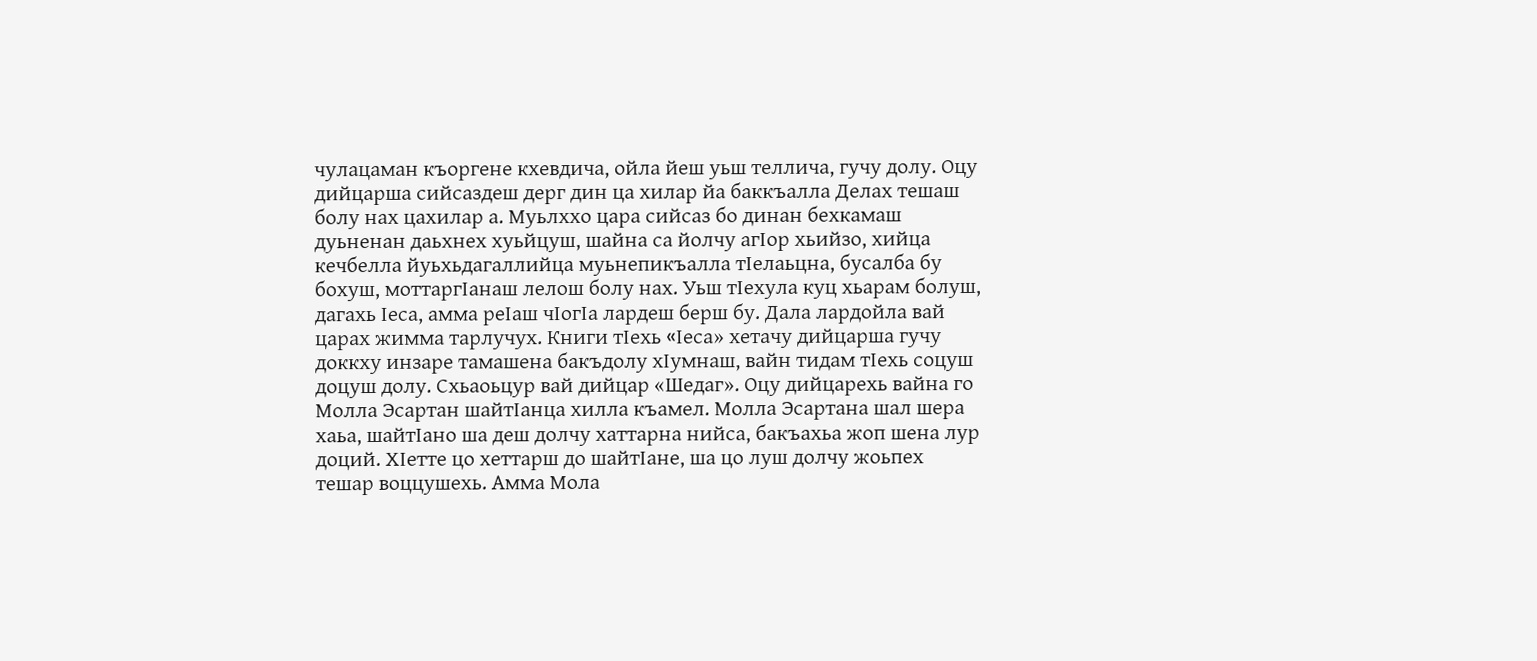чулацаман къоргене кхевдича, ойла йеш уьш теллича, гучу долу. Оцу дийцарша сийсаздеш дерг дин ца хилар йа баккъалла Делах тешаш болу нах цахилар а. Муьлххо цара сийсаз бо динан бехкамаш дуьненан даьхнех хуьйцуш, шайна са йолчу агIор хьийзо, хийца кечбелла йуьхьдагаллийца муьнепикъалла тIелаьцна, бусалба бу бохуш, моттаргIанаш лелош болу нах. Уьш тIехула куц хьарам болуш, дагахь Iеса, амма реIаш чIогIа лардеш берш бу. Дала лардойла вай царах жимма тарлучух. Книги тIехь «Iеса» хетачу дийцарша гучу доккху инзаре тамашена бакъдолу хIумнаш, вайн тидам тIехь соцуш доцуш долу. Схьаоьцур вай дийцар «Шедаг». Оцу дийцарехь вайна го Молла Эсартан шайтIанца хилла къамел. Молла Эсартана шал шера хаьа, шайтIано ша деш долчу хаттарна нийса, бакъахьа жоп шена лур доций. ХIетте цо хеттарш до шайтIане, ша цо луш долчу жоьпех тешар воццушехь. Амма Мола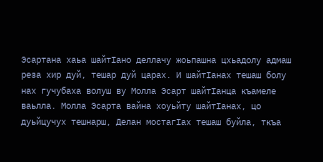Эсартана хаьа шайтIано деллачу жоьпашна цхьадолу адмаш реза хир дуй, тешар дуй царах. И шайтIанах тешаш болу нах гучубаха волуш ву Молла Эсарт шайтIанца къамеле ваьлла. Молла Эсарта вайна хоуьйту шайтIанах, цо дуьйцучух тешнарш, Делан мостагIах тешаш буйла, ткъа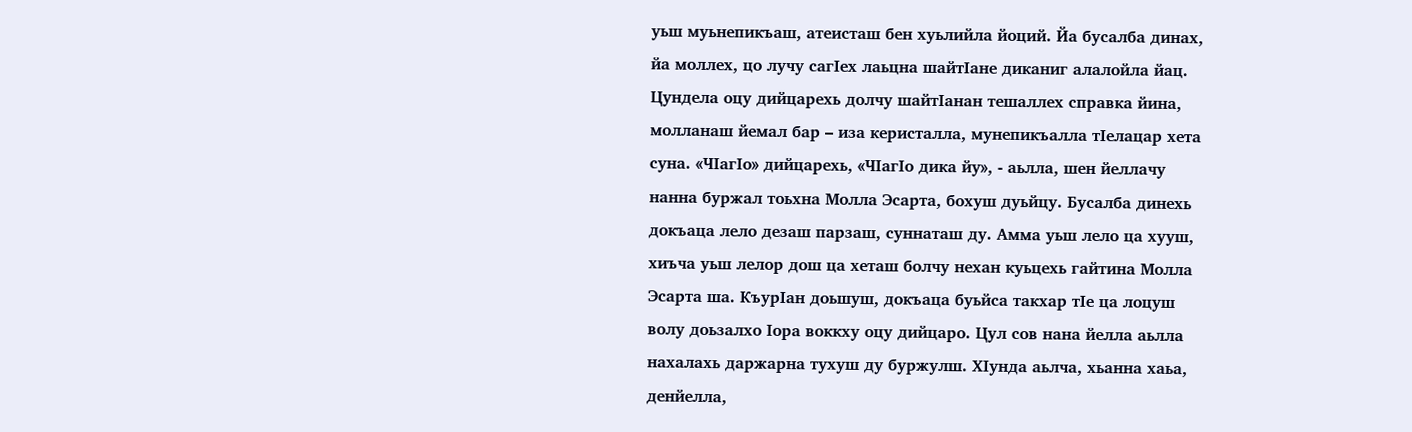уьш муьнепикъаш, атеисташ бен хуьлийла йоций. Йа бусалба динах, йа моллех, цо лучу сагIех лаьцна шайтIане диканиг алалойла йац. Цундела оцу дийцарехь долчу шайтIанан тешаллех справка йина, молланаш йемал бар – иза керисталла, мунепикъалла тIелацар хета суна. «ЧIагIо» дийцарехь, «ЧIагIо дика йу», - аьлла, шен йеллачу нанна буржал тоьхна Молла Эсарта, бохуш дуьйцу. Бусалба динехь докъаца лело дезаш парзаш, суннаташ ду. Амма уьш лело ца хууш, хиъча уьш лелор дош ца хеташ болчу нехан куьцехь гайтина Молла Эсарта ша. КъурIан доьшуш, докъаца буьйса такхар тIе ца лоцуш волу доьзалхо Iора воккху оцу дийцаро. Цул сов нана йелла аьлла нахалахь даржарна тухуш ду буржулш. ХIунда аьлча, хьанна хаьа, денйелла,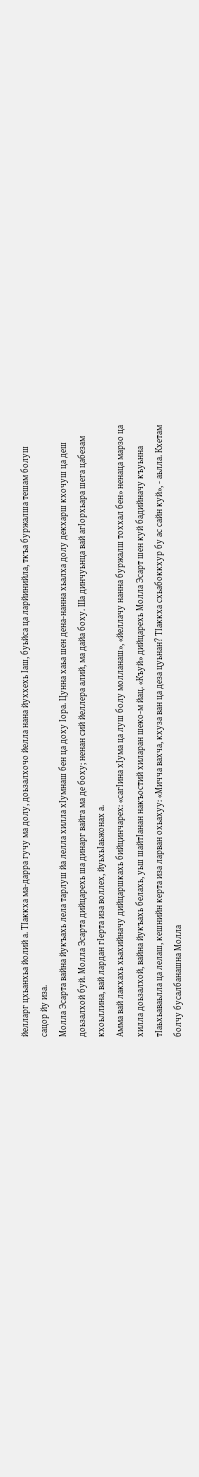йелларг цхьанхьа йолий а. ТIаккха ма-дарра гучу ма долу, доьзалхочо йелла нана йуххехь Iаш, буьйса ца ларйинийла, ткъа буржалша тешам болуш сацор йу иза.
Молла Эсарта вайна йукъахь лела тарлуш йа лелла хилла хIумнаш бен ца доху Iора. Цунна хаьа шен дена-нанна хьалха долу декхарш кхочуш ца деш доьзалхой буй. Молла Эсарта дийцарехь ша динарг вайга ма де боху; ненан сий йеллера алий, ма дайа боху. Ша динчуьнца вай агIорхьара шега цабезам кхоьллина, вай лардан гIерта иза воллех, йуьхьIаьжонах а.
Амма вай лакхахь хьахийначу дийцаршкахь бийцинчарех: «сагIина хIума ца луш болу молланаш», «йеллачу нанна буржалш тоххал бен» ненаца марзо ца хилла доьзалхой, вайна йукъахь белахь, уьш шайтIанан накъостий хиларан шеко-м йац. «Къуй» дийцарехь Молла Эсарт шен куй бадийначу къуьнна тIаьхьаваьлла ца лелаш, кешнийн керта иза ларван охьахуу: «Мичча вахча, кхуза ван ца деза цуьнан? ТIаккха схьабоккхур бу ас сайн куй», - аьлла. Кхетам болчу бусалбанашна Молла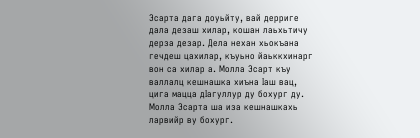Эсарта дага доуьйту, вай дерриге дала дезаш хилар, кошан лаьхьтичу дерза дезар. Дела нехан хьокъана гечдеш цахилар, къуьно йаьккхинарг вон са хилар а. Молла Эсарт къу валлалц кешнашка хиъна Iаш вац, цига мацца дIагуллур ду бохург ду. Молла Эсарта ша иза кешнашкахь ларвийр ву бохург.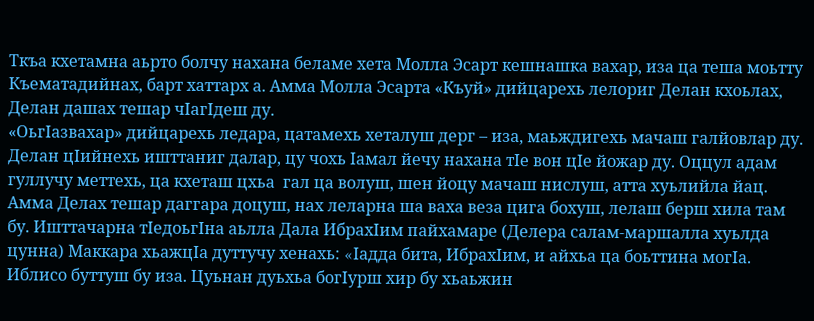Ткъа кхетамна аьрто болчу нахана беламе хета Молла Эсарт кешнашка вахар, иза ца теша моьтту Къематадийнах, барт хаттарх а. Амма Молла Эсарта «Къуй» дийцарехь лелориг Делан кхоьлах, Делан дашах тешар чIагIдеш ду.
«ОьгIазвахар» дийцарехь ледара, цатамехь хеталуш дерг – иза, маьждигехь мачаш галйовлар ду. Делан цIийнехь ишттаниг далар, цу чохь Iамал йечу нахана тIе вон цIе йожар ду. Оццул адам гуллучу меттехь, ца кхеташ цхьа  гал ца волуш, шен йоцу мачаш нислуш, атта хуьлийла йац. Амма Делах тешар даггара доцуш, нах леларна ша ваха веза цига бохуш, лелаш берш хила там бу. Ишттачарна тIедоьгIна аьлла Дала ИбрахIим пайхамаре (Делера салам-маршалла хуьлда цунна) Маккара хьажцIа дуттучу хенахь: «Iадда бита, ИбрахIим, и айхьа ца боьттина могIа. Иблисо буттуш бу иза. Цуьнан дуьхьа богIурш хир бу хьаьжин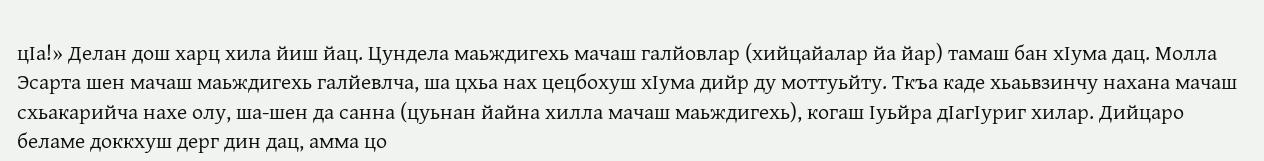цIа!» Делан дош харц хила йиш йац. Цундела маьждигехь мачаш галйовлар (хийцайалар йа йар) тамаш бан хIума дац. Молла Эсарта шен мачаш маьждигехь галйевлча, ша цхьа нах цецбохуш хIума дийр ду моттуьйту. Ткъа каде хьаьвзинчу нахана мачаш схьакарийча нахе олу, ша-шен да санна (цуьнан йайна хилла мачаш маьждигехь), когаш Iуьйра дIагIуриг хилар. Дийцаро беламе доккхуш дерг дин дац, амма цо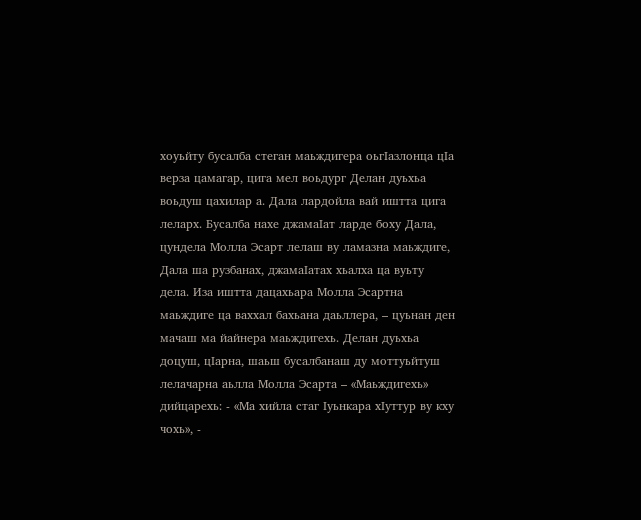хоуьйту бусалба стеган маьждигера оьгIазлонца цIа верза цамагар, цига мел воьдург Делан дуьхьа воьдуш цахилар а. Дала лардойла вай иштта цига леларх. Бусалба нахе джамаIат ларде боху Дала, цундела Молла Эсарт лелаш ву ламазна маьждиге, Дала ша рузбанах, джамаIатах хьалха ца вуьту дела. Иза иштта дацахьара Молла Эсартна маьждиге ца ваххал бахьана даьллера, – цуьнан ден мачаш ма йайнера маьждигехь. Делан дуьхьа доцуш, цIарна, шаьш бусалбанаш ду моттуьйтуш лелачарна аьлла Молла Эсарта – «Маьждигехь» дийцарехь: - «Ма хийла стаг Iуьнкара хIуттур ву кху чохь», -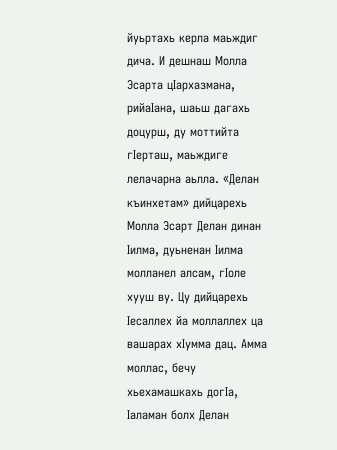йуьртахь керла маьждиг дича. И дешнаш Молла Эсарта цIархазмана, рийаIана, шаьш дагахь доцурш, ду моттийта гIерташ, маьждиге лелачарна аьлла. «Делан къинхетам» дийцарехь Молла Эсарт Делан динан Iилма, дуьненан Iилма молланел алсам, гIоле хууш ву. Цу дийцарехь Iесаллех йа моллаллех ца вашарах хIумма дац. Амма моллас, бечу хьехамашкахь догIа, Iаламан болх Делан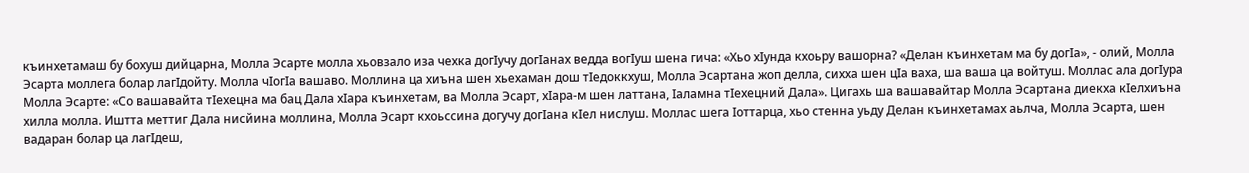къинхетамаш бу бохуш дийцарна, Молла Эсарте молла хьовзало иза чехка догIучу догIанах ведда вогIуш шена гича: «Хьо хIунда кхоьру вашорна? «Делан къинхетам ма бу догIа», - олий, Молла Эсарта моллега болар лагIдойту. Молла чIогIа вашаво. Моллина ца хиъна шен хьехаман дош тIедоккхуш, Молла Эсартана жоп делла, сихха шен цIа ваха, ша ваша ца войтуш. Моллас ала догIура Молла Эсарте: «Со вашавайта тIехецна ма бац Дала хIара къинхетам, ва Молла Эсарт, хIара-м шен латтана, Iаламна тIехецний Дала». Цигахь ша вашавайтар Молла Эсартана диекха кIелхиъна хилла молла. Иштта меттиг Дала нисйина моллина, Молла Эсарт кхоьссина догучу догIана кIел нислуш. Моллас шега Iоттарца, хьо стенна уьду Делан къинхетамах аьлча, Молла Эсарта, шен вадаран болар ца лагIдеш,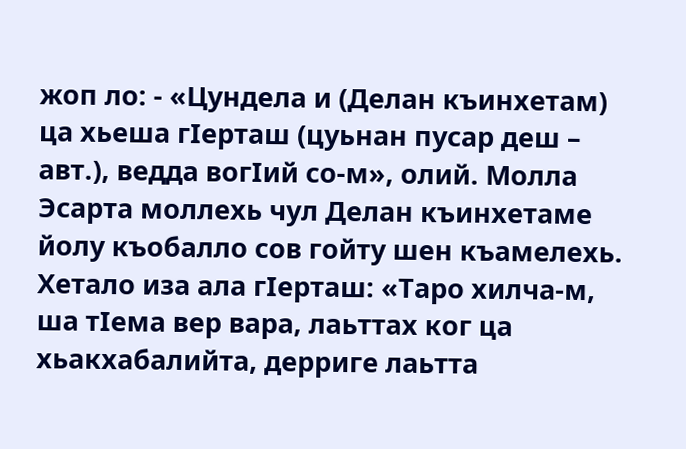жоп ло: - «Цундела и (Делан къинхетам) ца хьеша гIерташ (цуьнан пусар деш – авт.), ведда вогIий со-м», олий. Молла Эсарта моллехь чул Делан къинхетаме йолу къобалло сов гойту шен къамелехь. Хетало иза ала гIерташ: «Таро хилча-м, ша тIема вер вара, лаьттах ког ца хьакхабалийта, дерриге лаьтта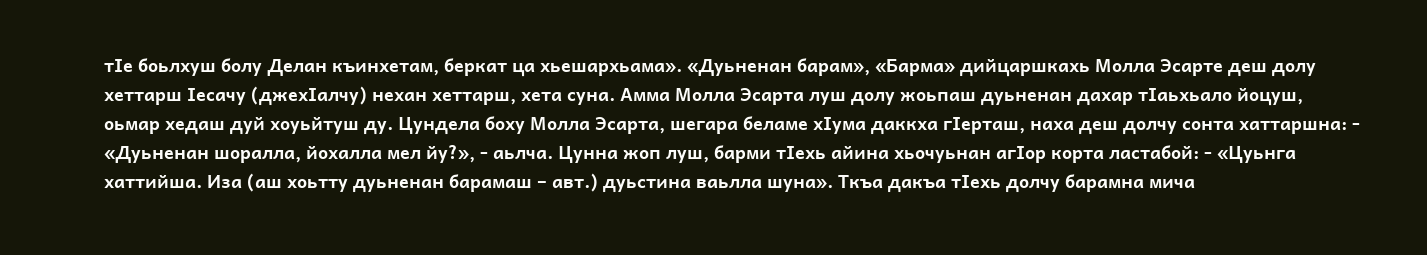тIе боьлхуш болу Делан къинхетам, беркат ца хьешархьама». «Дуьненан барам», «Барма» дийцаршкахь Молла Эсарте деш долу хеттарш Iесачу (джехIалчу) нехан хеттарш, хета суна. Амма Молла Эсарта луш долу жоьпаш дуьненан дахар тIаьхьало йоцуш, оьмар хедаш дуй хоуьйтуш ду. Цундела боху Молла Эсарта, шегара беламе хIума даккха гIерташ, наха деш долчу сонта хаттаршна: - «Дуьненан шоралла, йохалла мел йу?», - аьлча. Цунна жоп луш, барми тIехь айина хьочуьнан агIор корта ластабой: - «Цуьнга хаттийша. Иза (аш хоьтту дуьненан барамаш – авт.) дуьстина ваьлла шуна». Ткъа дакъа тIехь долчу барамна мича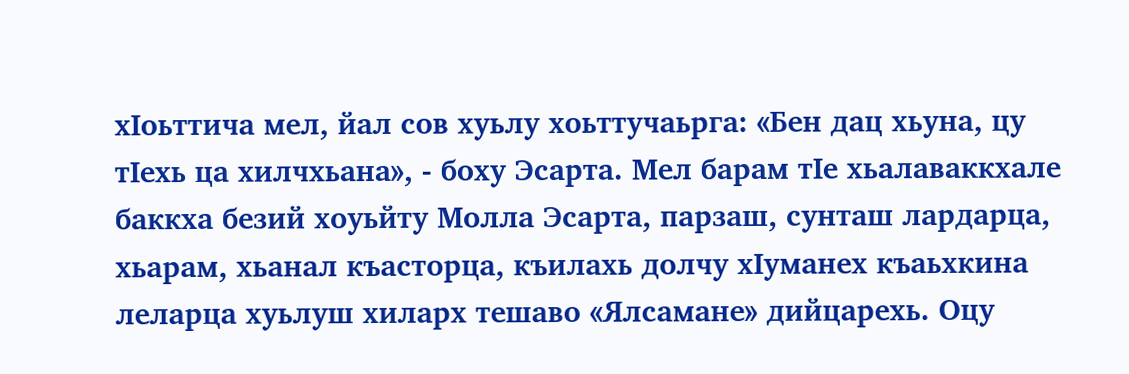хIоьттича мел, йал сов хуьлу хоьттучаьрга: «Бен дац хьуна, цу тIехь ца хилчхьана», - боху Эсарта. Мел барам тIе хьалаваккхале баккха безий хоуьйту Молла Эсарта, парзаш, сунташ лардарца, хьарам, хьанал къасторца, къилахь долчу хIуманех къаьхкина леларца хуьлуш хиларх тешаво «Ялсамане» дийцарехь. Оцу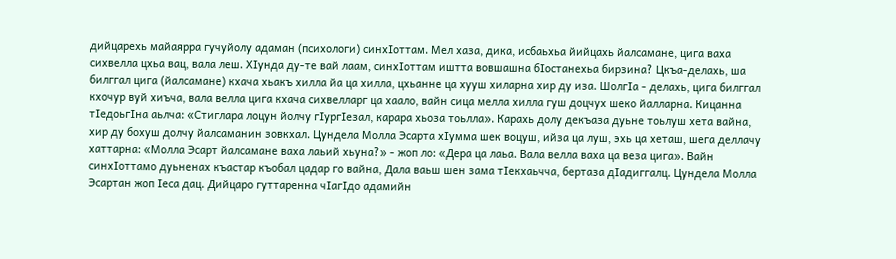дийцарехь майаярра гучуйолу адаман (психологи) синхIоттам. Мел хаза, дика, исбаьхьа йийцахь йалсамане, цига ваха сихвелла цхьа вац, вала леш. ХIунда ду-те вай лаам, синхIоттам иштта вовшашна бIостанехьа бирзина? Цкъа-делахь, ша билггал цига (йалсамане) кхача хьакъ хилла йа ца хилла, цхьанне ца хууш хиларна хир ду иза. ШолгIа - делахь, цига билггал кхочур вуй хиъча, вала велла цига кхача сихвелларг ца хаало, вайн сица мелла хилла гуш доцчух шеко йалларна. Кицанна тIедоьгIна аьлча: «Стиглара лоцун йолчу гIургIезал, карара хьоза тоьлла». Карахь долу декъаза дуьне тоьлуш хета вайна, хир ду бохуш долчу йалсаманин зовкхал. Цундела Молла Эсарта хIумма шек воцуш, ийза ца луш, эхь ца хеташ, шега деллачу хаттарна: «Молла Эсарт йалсамане ваха лаьий хьуна?» - жоп ло: «Дера ца лаьа. Вала велла ваха ца веза цига». Вайн синхIоттамо дуьненах къастар къобал цадар го вайна, Дала ваьш шен зама тIекхаьчча, бертаза дIадиггалц. Цундела Молла Эсартан жоп Iеса дац. Дийцаро гуттаренна чIагIдо адамийн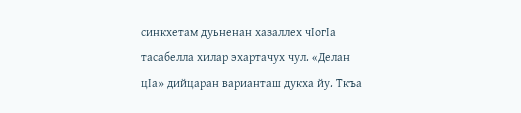синкхетам дуьненан хазаллех чIогIа тасабелла хилар эхартачух чул. «Делан цIа» дийцаран варианташ дукха йу. Ткъа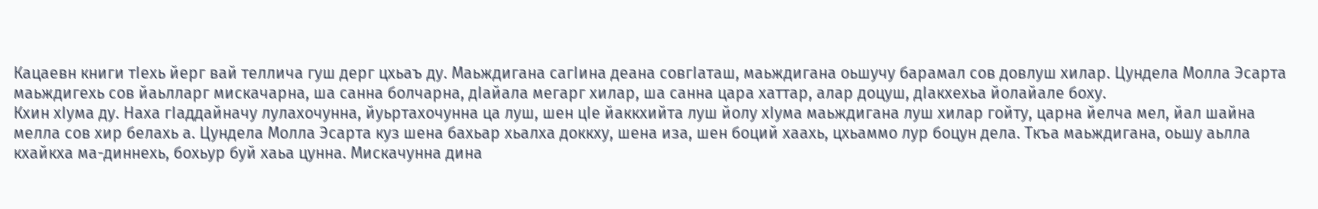Кацаевн книги тIехь йерг вай теллича гуш дерг цхьаъ ду. Маьждигана сагIина деана совгIаташ, маьждигана оьшучу барамал сов довлуш хилар. Цундела Молла Эсарта маьждигехь сов йаьлларг мискачарна, ша санна болчарна, дIайала мегарг хилар, ша санна цара хаттар, алар доцуш, дIакхехьа йолайале боху.
Кхин хIума ду. Наха гIаддайначу лулахочунна, йуьртахочунна ца луш, шен цIе йаккхийта луш йолу хIума маьждигана луш хилар гойту, царна йелча мел, йал шайна мелла сов хир белахь а. Цундела Молла Эсарта куз шена бахьар хьалха доккху, шена иза, шен боций хаахь, цхьаммо лур боцун дела. Ткъа маьждигана, оьшу аьлла кхайкха ма-диннехь, бохьур буй хаьа цунна. Мискачунна дина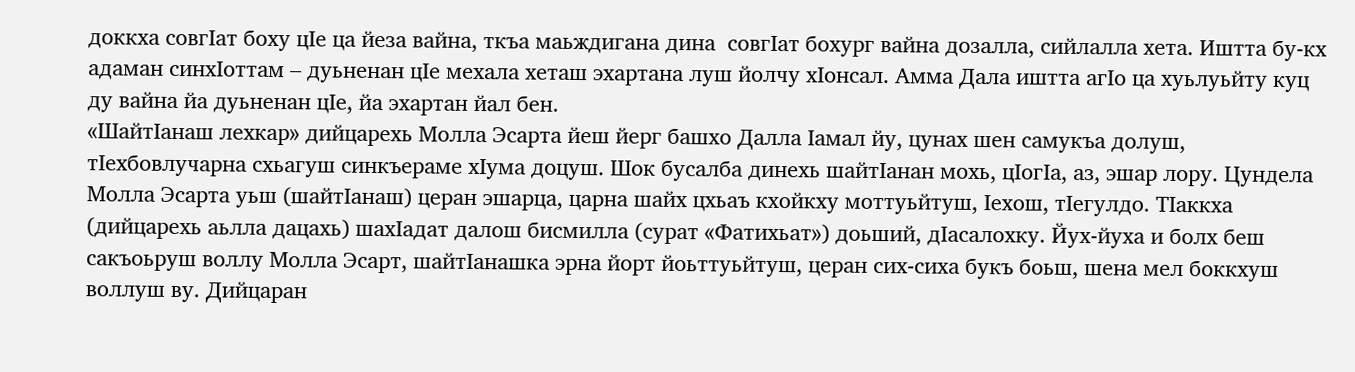доккха совгIат боху цIе ца йеза вайна, ткъа маьждигана дина  совгIат бохург вайна дозалла, сийлалла хета. Иштта бу-кх адаман синхIоттам – дуьненан цIе мехала хеташ эхартана луш йолчу хIонсал. Амма Дала иштта агIо ца хуьлуьйту куц ду вайна йа дуьненан цIе, йа эхартан йал бен.
«ШайтIанаш лехкар» дийцарехь Молла Эсарта йеш йерг башхо Далла Iамал йу, цунах шен самукъа долуш, тIехбовлучарна схьагуш синкъераме хIума доцуш. Шок бусалба динехь шайтIанан мохь, цIогIа, аз, эшар лору. Цундела Молла Эсарта уьш (шайтIанаш) церан эшарца, царна шайх цхьаъ кхойкху моттуьйтуш, Iехош, тIегулдо. ТIаккха (дийцарехь аьлла дацахь) шахIадат далош бисмилла (сурат «Фатихьат») доьший, дIасалохку. Йух-йуха и болх беш сакъоьруш воллу Молла Эсарт, шайтIанашка эрна йорт йоьттуьйтуш, церан сих-сиха букъ боьш, шена мел боккхуш воллуш ву. Дийцаран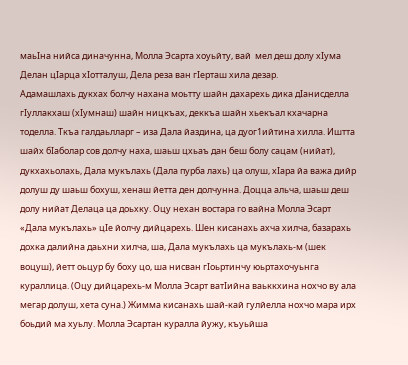маьIна нийса диначунна, Молла Эсарта хоуьйту, вай  мел деш долу хIума Делан цIарца хIотталуш, Дела реза ван гIерташ хила дезар.
Адамашлахь дукхах болчу нахана моьтту шайн дахарехь дика дIанисделла гIуллакхаш (хIумнаш) шайн ницкъах, деккъа шайн хьекъал кхачарна тоделла. Ткъа галдаьлларг – иза Дала йаздина, ца дуог1ийтина хилла. Иштта шайх бIаболар сов долчу наха, шаьш цхьаъ дан беш болу сацам (нийат), дукхахьолахь, Дала мукълахь (Дала пурба лахь) ца олуш, хIара йа важа дийр долуш ду шаьш бохуш, хенаш йетта ден долчунна. Доцца альча, шаьш деш долу нийат Делаца ца доьхку. Оцу нехан востара го вайна Молла Эсарт «Дала мукълахь» цIе йолчу дийцарехь. Шен кисанахь ахча хилча, базарахь дохка далийна даьхни хилча, ша, Дала мукълахь ца мукълахь-м (шек воцуш), йетт оьцур бу боху цо, ша нисван гIоьртинчу юьртахочуьнга кураллица. (Оцу дийцарехь-м Молла Эсарт ватIийна ваьккхина нохчо ву ала мегар долуш, хета суна.) Жимма кисанахь шай-кай гулйелла нохчо мара ирх боьдий ма хуьлу. Молла Эсартан куралла йужу, къуьйша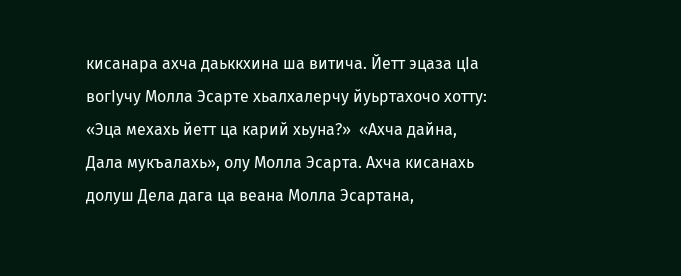кисанара ахча даьккхина ша витича. Йетт эцаза цIа вогIучу Молла Эсарте хьалхалерчу йуьртахочо хотту: «Эца мехахь йетт ца карий хьуна?»  «Ахча дайна, Дала мукъалахь», олу Молла Эсарта. Ахча кисанахь долуш Дела дага ца веана Молла Эсартана,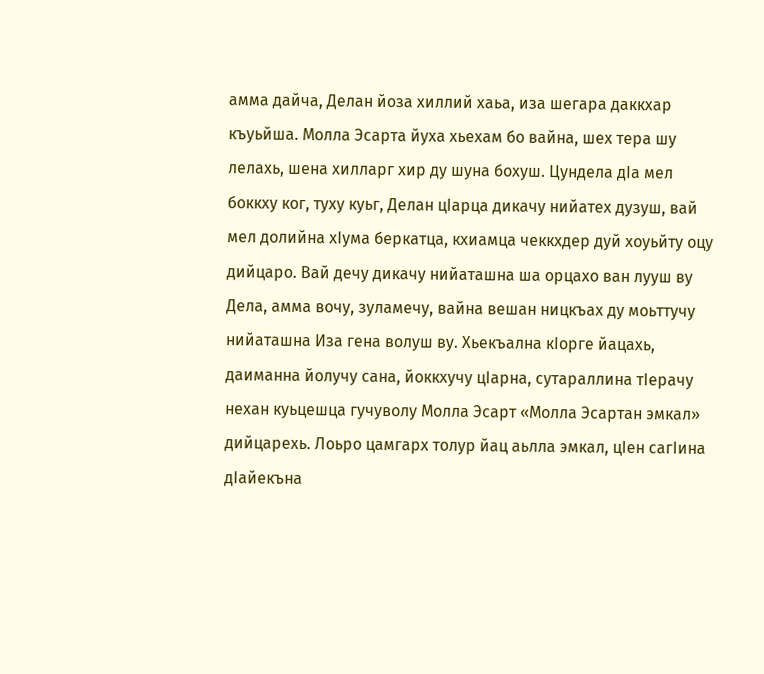амма дайча, Делан йоза хиллий хаьа, иза шегара даккхар къуьйша. Молла Эсарта йуха хьехам бо вайна, шех тера шу лелахь, шена хилларг хир ду шуна бохуш. Цундела дIа мел боккху ког, туху куьг, Делан цIарца дикачу нийатех дузуш, вай мел долийна хIума беркатца, кхиамца чеккхдер дуй хоуьйту оцу дийцаро. Вай дечу дикачу нийаташна ша орцахо ван лууш ву Дела, амма вочу, зуламечу, вайна вешан ницкъах ду моьттучу нийаташна Иза гена волуш ву. Хьекъална кIорге йацахь, даиманна йолучу сана, йоккхучу цIарна, сутараллина тIерачу нехан куьцешца гучуволу Молла Эсарт «Молла Эсартан эмкал» дийцарехь. Лоьро цамгарх толур йац аьлла эмкал, цIен сагIина дIайекъна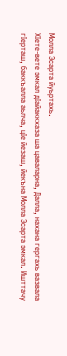Молла Эсарта йуьртахь.
ХIете-вете эмкал дIайаккхаза ша цаваларна, Далла, нахана гергахь вазвала гIерташ, баккъалла аьлча, цIе йезаш, йекъна Молла Эсарта эмкал. Ишттачу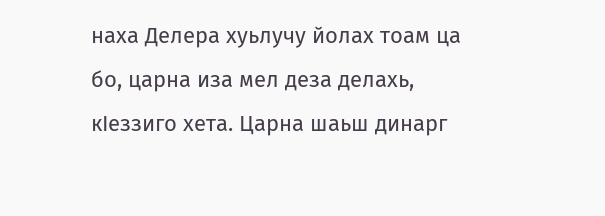наха Делера хуьлучу йолах тоам ца бо, царна иза мел деза делахь, кIеззиго хета. Царна шаьш динарг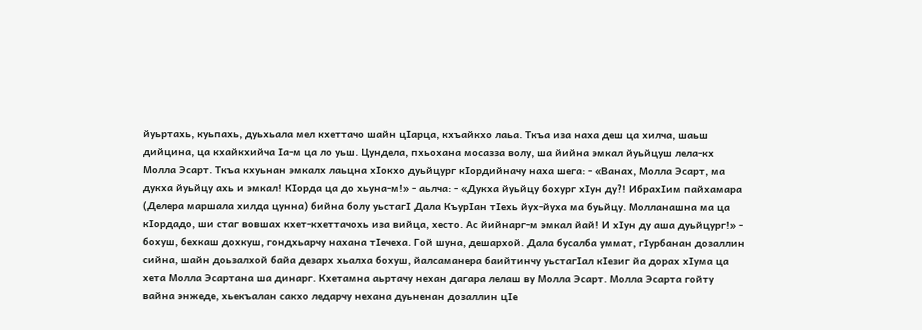йуьртахь, куьпахь, дуьхьала мел кхеттачо шайн цIарца, кхъайкхо лаьа. Ткъа иза наха деш ца хилча, шаьш дийцина, ца кхайкхийча Iа-м ца ло уьш. Цундела, пхьохана мосазза волу, ша йийна эмкал йуьйцуш лела-кх Молла Эсарт. Ткъа кхуьнан эмкалх лаьцна хIокхо дуьйцург кIордийначу наха шега: - «Ванах, Молла Эсарт, ма дукха йуьйцу ахь и эмкал! КIорда ца до хьуна-м!» - аьлча: - «Дукха йуьйцу бохург хIун ду?! ИбрахIим пайхамара (Делера маршала хилда цунна) бийна болу уьстагI Дала КъурIан тIехь йух-йуха ма буьйцу. Молланашна ма ца кIордадо, ши стаг вовшах кхет-кхеттачохь иза вийца, хесто. Ас йийнарг-м эмкал йай! И хIун ду аша дуьйцург!» - бохуш, бехкаш дохкуш, гондхьарчу нахана тIечеха. Гой шуна, дешархой. Дала бусалба уммат, гIурбанан дозаллин сийна, шайн доьзалхой байа дезарх хьалха бохуш, йалсаманера баийтинчу уьстагIал кIезиг йа дорах хIума ца хета Молла Эсартана ша динарг. Кхетамна аьртачу нехан дагара лелаш ву Молла Эсарт. Молла Эсарта гойту вайна энжеде, хьекъалан сакхо ледарчу нехана дуьненан дозаллин цIе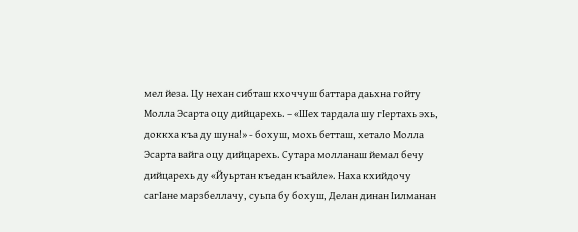мел йеза. Цу нехан сибташ кхоччуш баттара даьхна гойту Молла Эсарта оцу дийцарехь. – «Шех тардала шу гIертахь эхь, доккха къа ду шуна!» - бохуш, мохь бетташ, хетало Молла Эсарта вайга оцу дийцарехь. Сутара молланаш йемал бечу дийцарехь ду «Йуьртан къедан къайле». Наха кхийдочу сагIане марзбеллачу, суьпа бу бохуш, Делан динан Iилманан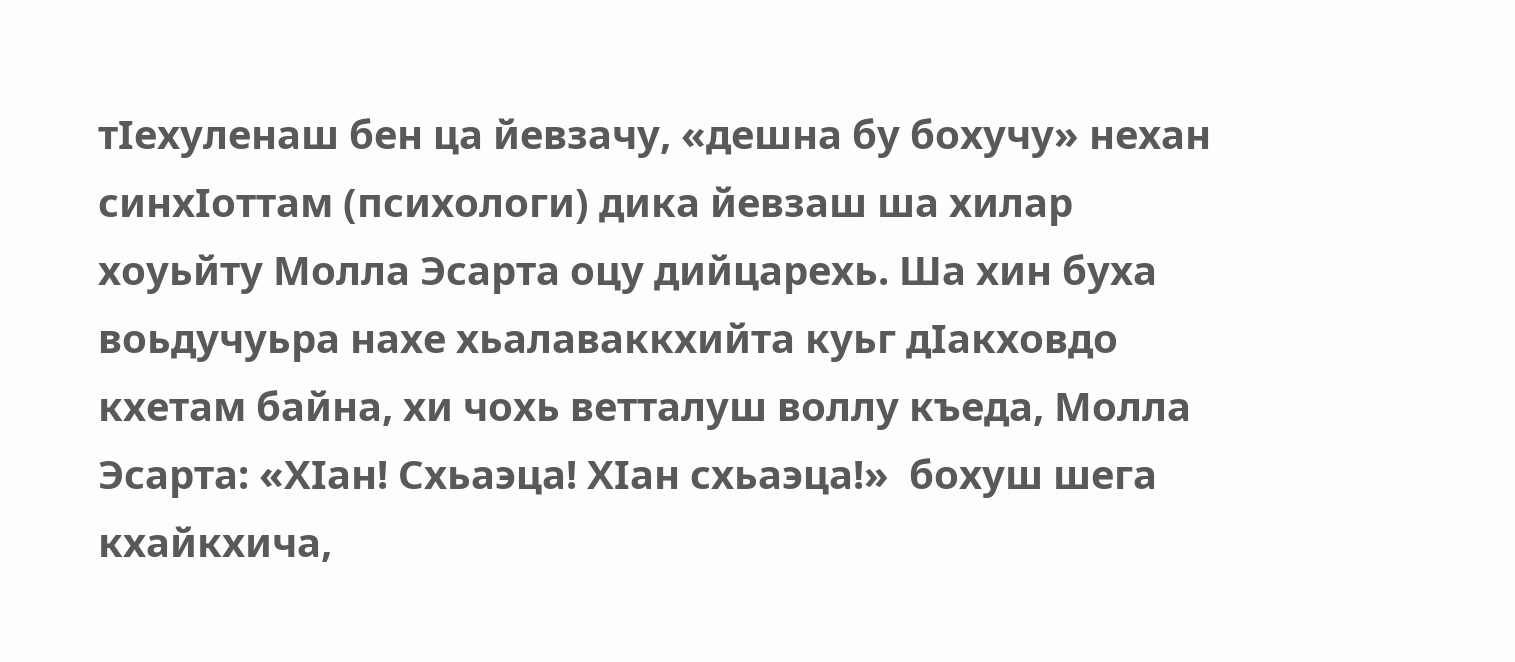тIехуленаш бен ца йевзачу, «дешна бу бохучу» нехан синхIоттам (психологи) дика йевзаш ша хилар хоуьйту Молла Эсарта оцу дийцарехь. Ша хин буха воьдучуьра нахе хьалаваккхийта куьг дIакховдо кхетам байна, хи чохь ветталуш воллу къеда, Молла Эсарта: «ХIан! Схьаэца! ХIан схьаэца!»  бохуш шега кхайкхича,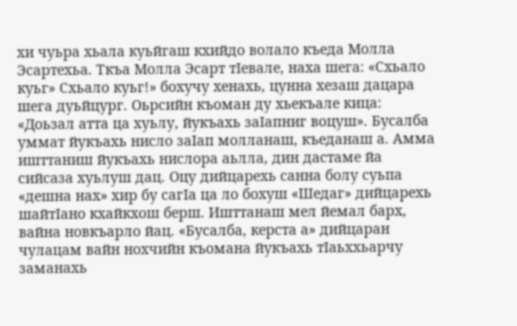хи чуьра хьала куьйгаш кхийдо волало къеда Молла Эсартехьа. Ткъа Молла Эсарт тIевале, наха шега: «Схьало куьг» Схьало куьг!» бохучу хенахь, цунна хезаш дацара шега дуьйцург. Оьрсийн къоман ду хьекъале кица: «Доьзал атта ца хуьлу, йукъахь заIапниг воцуш». Бусалба уммат йукъахь нисло заIап молланаш, къеданаш а. Амма ишттаниш йукъахь нислора аьлла, дин дастаме йа сийсаза хуьлуш дац. Оцу дийцарехь санна болу суьпа «дешна нах» хир бу сагIа ца ло бохуш «Шедаг» дийцарехь шайтIано кхайкхош берш. Ишттанаш мел йемал барх, вайна новкъарло йац. «Бусалба, керста а» дийцаран чулацам вайн нохчийн къомана йукъахь тIаьххьарчу заманахь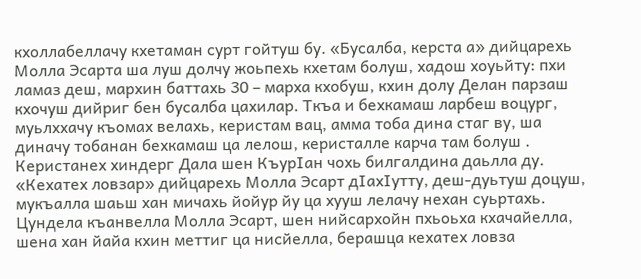кхоллабеллачу кхетаман сурт гойтуш бу. «Бусалба, керста а» дийцарехь Молла Эсарта ша луш долчу жоьпехь кхетам болуш, хадош хоуьйту: пхи ламаз деш, мархин баттахь 30 – марха кхобуш, кхин долу Делан парзаш кхочуш дийриг бен бусалба цахилар. Ткъа и бехкамаш ларбеш воцург, муьлххачу къомах велахь, керистам вац, амма тоба дина стаг ву, ша диначу тобанан бехкамаш ца лелош, керисталле карча там болуш . Керистанех хиндерг Дала шен КъурIан чохь билгалдина даьлла ду. «Кехатех ловзар» дийцарехь Молла Эсарт дIахIутту, деш-дуьтуш доцуш, мукъалла шаьш хан мичахь йойур йу ца хууш лелачу нехан суьртахь. Цундела къанвелла Молла Эсарт, шен нийсархойн пхьоьха кхачайелла, шена хан йайа кхин меттиг ца нисйелла, берашца кехатех ловза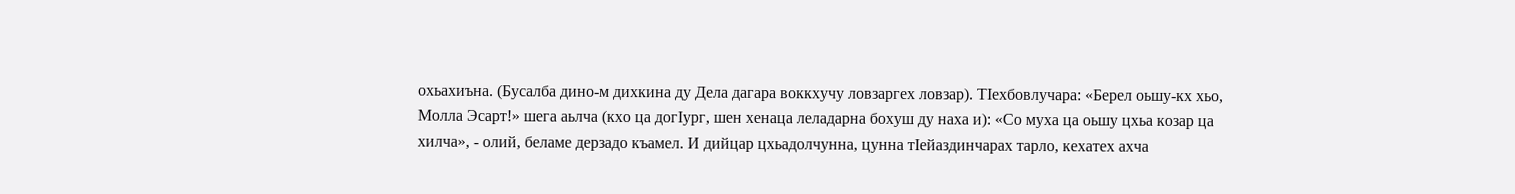охьахиъна. (Бусалба дино-м дихкина ду Дела дагара воккхучу ловзаргех ловзар). ТIехбовлучара: «Берел оьшу-кх хьо, Молла Эсарт!» шега аьлча (кхо ца догIург, шен хенаца леладарна бохуш ду наха и): «Со муха ца оьшу цхьа козар ца хилча», - олий, беламе дерзадо къамел. И дийцар цхьадолчунна, цунна тIейаздинчарах тарло, кехатех ахча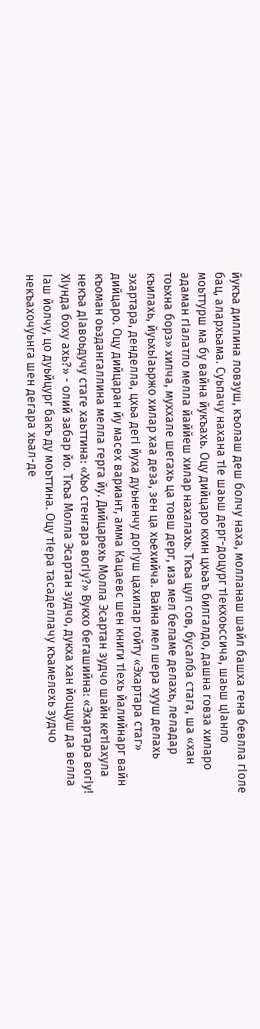йукъа диллина ловзуш, къолаш деш болчу наха, молланаш шайл башха гена бевлла гIоле бац, алархьама. Суьпачу нахана тIе шаьш дерг-доцург тIекхоьссича, шаьш цIанло моьттурш ма бу вайна йукъахь. Оцу дийцаро кхин цхьаъ билгалдо, дашна говза хиларо адаман гIалатло мелла йаййеш хилар нахалахь. Ткъа цул сов, бусалба стага, ша «хан тоьхна борз» хилча, муххале шегахь ца товш дерг, иза мел беламе делахь, леладар къилахь, йуьхьIаьржо хилар хаа деза, зен ца хьехийча. Вайна мел шера хууш делахь эхартара, денделла, цхьа дегI йуха дуьненчу догIуш цахилар гойту «Эхартара стаг» дийцаро. Оцу дийцаран йу масех вариант, амма Кацаевс шен книги тIехь йалийнарг вайн къоман оьздангаллина мелла герга йу. Дийцарехь Молла Эсартан зудчо шайн кетIахула некъа дIавоьдучу стаге хаьттина: «Хьо стенгара вогIу?» Вукхо бегашийна: «Эхартара вогIу! ХIунда боху ахь?» - олий забар йо. Ткъа Молла Эсартан зудчо, дукха хан йоццуш да велла Iаш йолчу, цо дуьйцург бакъ ду моьттина. Оцу тIера тасаделлачу къамелехь зудчо некъахочуьнга шен дегара хьал-де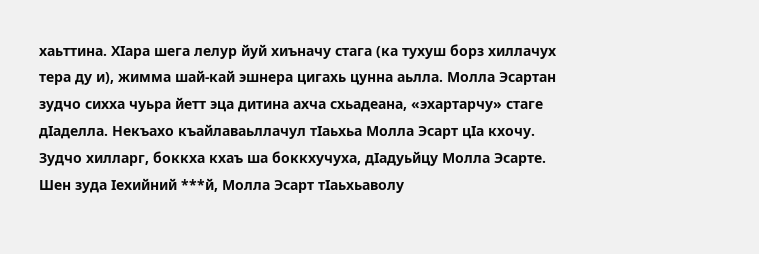хаьттина. ХIара шега лелур йуй хиъначу стага (ка тухуш борз хиллачух тера ду и), жимма шай-кай эшнера цигахь цунна аьлла. Молла Эсартан зудчо сихха чуьра йетт эца дитина ахча схьадеана, «эхартарчу» стаге дIаделла. Некъахо къайлаваьллачул тIаьхьа Молла Эсарт цIа кхочу. Зудчо хилларг, боккха кхаъ ша боккхучуха, дIадуьйцу Молла Эсарте. Шен зуда Iехийний ***й, Молла Эсарт тIаьхьаволу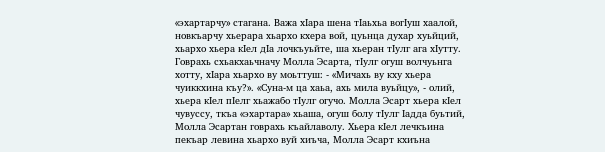«эхартарчу» стагана. Важа хIара шена тIаьхьа вогIуш хаалой, новкъарчу хьерара хьархо кхера вой, цуьнца духар хуьйций, хьархо хьера кIел дIа лочкъуьйте, ша хьеран тIулг ага хIутту. Говрахь схьакхаьчначу Молла Эсарта, тIулг огуш волчуьнга хотту, хIара хьархо ву моьттуш: - «Мичахь ву кху хьера чуиккхина къу?». «Суна-м ца хаьа, ахь мила вуьйцу», - олий, хьера кIел пIелг хьажабо тIулг огучо. Молла Эсарт хьера кIел чувуссу, ткъа «эхартара» хьаша, огуш болу тIулг Iадда буьтий, Молла Эсартан говрахь къайлаволу. Хьера кIел лечкъина пекъар левина хьархо вуй хиъча, Молла Эсарт кхиъна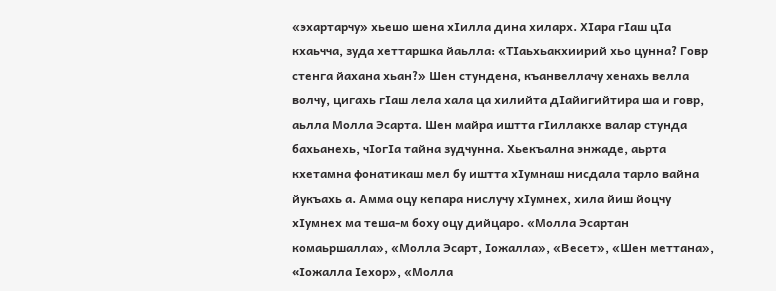«эхартарчу» хьешо шена хIилла дина хиларх. ХIара гIаш цIа кхаьчча, зуда хеттаршка йаьлла: «ТIаьхьакхиирий хьо цунна? Говр стенга йахана хьан?» Шен стундена, къанвеллачу хенахь велла волчу, цигахь гIаш лела хала ца хилийта дIайигийтира ша и говр, аьлла Молла Эсарта. Шен майра иштта гIиллакхе валар стунда бахьанехь, чIогIа тайна зудчунна. Хьекъална энжаде, аьрта кхетамна фонатикаш мел бу иштта хIумнаш нисдала тарло вайна йукъахь а. Амма оцу кепара нислучу хIумнех, хила йиш йоцчу хIумнех ма теша-м боху оцу дийцаро. «Молла Эсартан комаьршалла», «Молла Эсарт, Iожалла», «Весет», «Шен меттана», «Iожалла Iехор», «Молла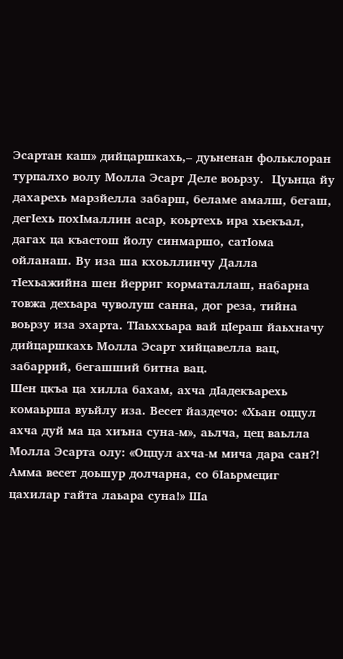Эсартан каш» дийцаршкахь,– дуьненан фольклоран турпалхо волу Молла Эсарт Деле воьрзу.  Цуьнца йу дахарехь марзйелла забарш, беламе амалш, бегаш, дегIехь похIмаллин асар, коьртехь ира хьекъал, дагах ца къастош йолу синмаршо, сатIома ойланаш. Ву иза ша кхоьллинчу Далла тIехьажийна шен йерриг корматаллаш, набарна товжа дехьара чуволуш санна, дог реза, тийна воьрзу иза эхарта. ТIаьххьара вай цIераш йаьхначу дийцаршкахь Молла Эсарт хийцавелла вац, забаррий, бегашший битна вац.
Шен цкъа ца хилла бахам, ахча дIадекъарехь комаьрша вуьйлу иза. Весет йаздечо: «Хьан оццул ахча дуй ма ца хиъна суна-м», аьлча, цец ваьлла Молла Эсарта олу: «Оццул ахча-м мича дара сан?! Амма весет доьшур долчарна, со бIаьрмециг цахилар гайта лаьара суна!» Ша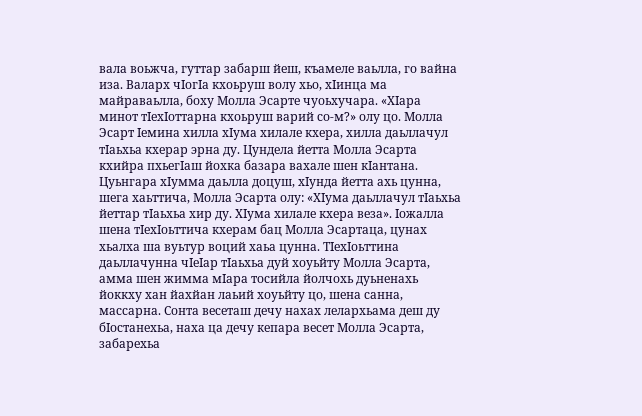вала воьжча, гуттар забарш йеш, къамеле ваьлла, го вайна иза. Валарх чIогIа кхоьруш волу хьо, хIинца ма майраваьлла, боху Молла Эсарте чуоьхучара. «ХIара минот тIехIоттарна кхоьруш варий со-м?» олу цо. Молла Эсарт Iемина хилла хIума хилале кхера, хилла даьллачул тIаьхьа кхерар эрна ду. Цундела йетта Молла Эсарта кхийра пхьегIаш йохка базара вахале шен кIантана. Цуьнгара хIумма даьлла доцуш, хIунда йетта ахь цунна, шега хаьттича, Молла Эсарта олу: «ХIума даьллачул тIаьхьа йеттар тIаьхьа хир ду. ХIума хилале кхера веза». Iожалла шена тIехIоьттича кхерам бац Молла Эсартаца, цунах хьалха ша вуьтур воций хаьа цунна. ТIехIоьттина даьллачунна чIеIар тIаьхьа дуй хоуьйту Молла Эсарта, амма шен жимма мIара тосийла йолчохь дуьненахь йоккху хан йахйан лаьий хоуьйту цо, шена санна, массарна. Сонта весеташ дечу нахах лелархьама деш ду бIостанехьа, наха ца дечу кепара весет Молла Эсарта, забарехьа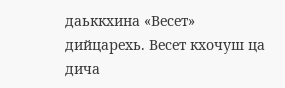даьккхина «Весет» дийцарехь. Весет кхочуш ца дича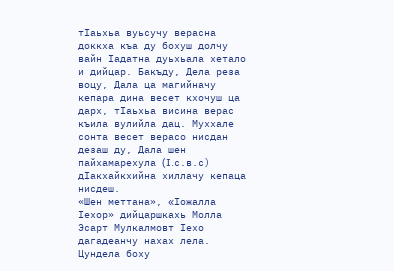тIаьхьа вуьсучу верасна доккха къа ду бохуш долчу вайн Iадатна дуьхьала хетало и дийцар. Бакъду, Дела реза воцу, Дала ца магийначу кепара дина весет кхочуш ца дарх, тIаьхьа висина верас къила вулийла дац. Муххале сонта весет верасо нисдан дезаш ду, Дала шен пайхамарехула (I.с.в.с) дIакхайкхийна хиллачу кепаца нисдеш.
«Шен меттана», «Iожалла Iехор» дийцаршкахь Молла Эсарт Мулкалмовт Iехо дагадеанчу нахах лела. Цундела боху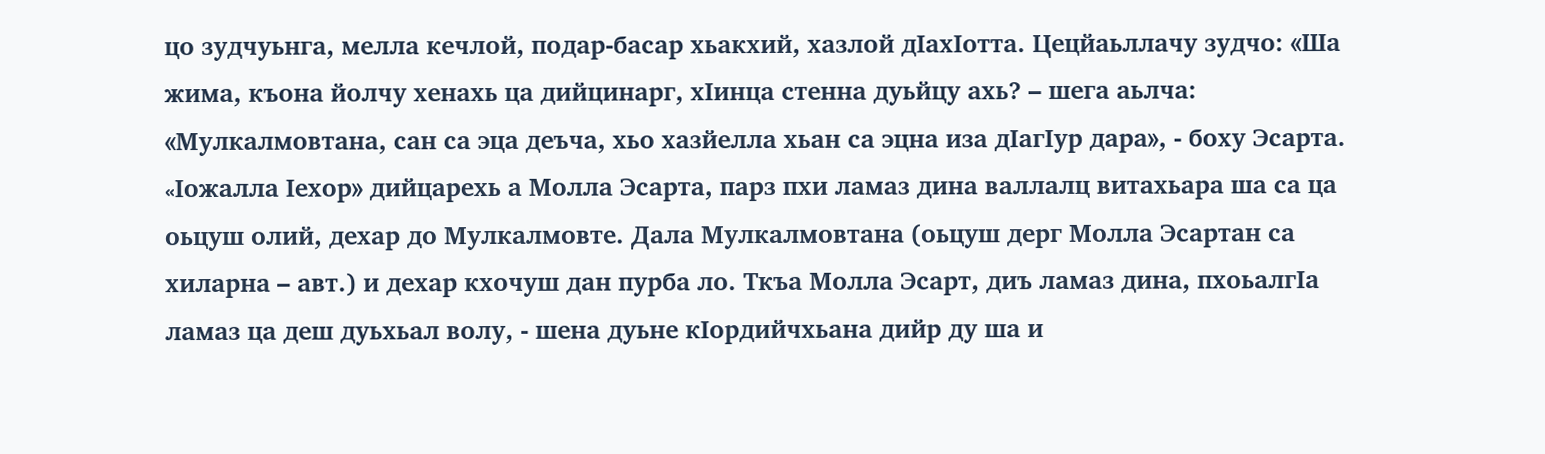цо зудчуьнга, мелла кечлой, подар-басар хьакхий, хазлой дIахIотта. Цецйаьллачу зудчо: «Ша жима, къона йолчу хенахь ца дийцинарг, хIинца стенна дуьйцу ахь? – шега аьлча: «Мулкалмовтана, сан са эца деъча, хьо хазйелла хьан са эцна иза дIагIур дара», - боху Эсарта. «Iожалла Iехор» дийцарехь а Молла Эсарта, парз пхи ламаз дина валлалц витахьара ша са ца оьцуш олий, дехар до Мулкалмовте. Дала Мулкалмовтана (оьцуш дерг Молла Эсартан са хиларна – авт.) и дехар кхочуш дан пурба ло. Ткъа Молла Эсарт, диъ ламаз дина, пхоьалгIа ламаз ца деш дуьхьал волу, - шена дуьне кIордийчхьана дийр ду ша и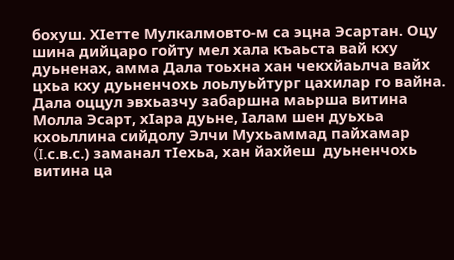бохуш. ХIетте Мулкалмовто-м са эцна Эсартан. Оцу шина дийцаро гойту мел хала къаьста вай кху дуьненах, амма Дала тоьхна хан чекхйаьлча вайх цхьа кху дуьненчохь лоьлуьйтург цахилар го вайна. Дала оццул эвхьазчу забаршна маьрша витина Молла Эсарт, хIара дуьне, Iалам шен дуьхьа кхоьллина сийдолу Элчи Мухьаммад пайхамар (I.с.в.с.) заманал тIехьа, хан йахйеш  дуьненчохь витина ца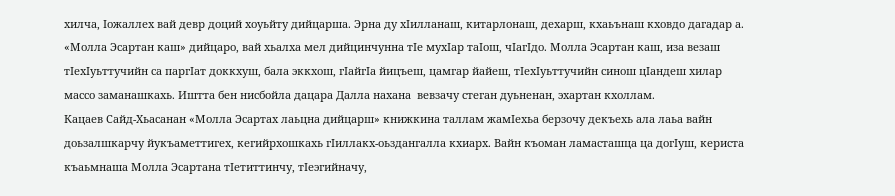хилча, Iожаллех вай девр доций хоуьйту дийцарша. Эрна ду хIилланаш, китарлонаш, дехарш, кхаьънаш кховдо дагадар а.
«Молла Эсартан каш» дийцаро, вай хьалха мел дийцинчунна тIе мухIар таIош, чIагIдо. Молла Эсартан каш, иза везаш тIехIуьттучийн са паргIат доккхуш, бала эккхош, гIайгIа йицъеш, цамгар йайеш, тIехIуьттучийн синош цIандеш хилар массо заманашкахь. Иштта бен нисбойла дацара Далла нахана  вевзачу стеган дуьненан, эхартан кхоллам.
Кацаев Сайд-Хьасанан «Молла Эсартах лаьцна дийцарш» книжкина таллам жамIехьа берзочу декъехь ала лаьа вайн доьзалшкарчу йукъаметтигех, кегийрхошкахь гIиллакх-оьздангалла кхиарх. Вайн къоман ламасташца ца догIуш, кериста къаьмнаша Молла Эсартана тIетиттинчу, тIеэгийначу,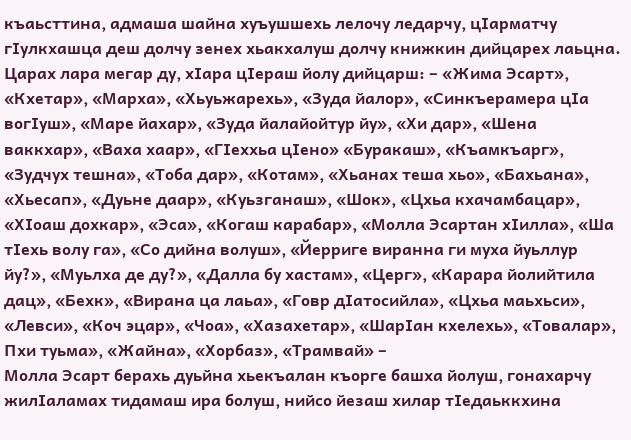къаьсттина, адмаша шайна хуъушшехь лелочу ледарчу, цIарматчу гIулкхашца деш долчу зенех хьакхалуш долчу книжкин дийцарех лаьцна. Царах лара мегар ду, хIара цIераш йолу дийцарш: – «Жима Эсарт», «Кхетар», «Марха», «Хьуьжарехь», «Зуда йалор», «Синкъерамера цIа вогIуш», «Маре йахар», «Зуда йалайойтур йу», «Хи дар», «Шена ваккхар», «Ваха хаар», «ГIеххьа цIено» «Буракаш», «Къамкъарг», «Зудчух тешна», «Тоба дар», «Котам», «Хьанах теша хьо», «Бахьана», «Хьесап», «Дуьне даар», «Куьзганаш», «Шок», «Цхьа кхачамбацар», «ХIоаш дохкар», «Эса», «Когаш карабар», «Молла Эсартан хIилла», «Ша тIехь волу га», «Со дийна волуш», «Йерриге виранна ги муха йуьллур йу?», «Муьлха де ду?», «Далла бу хастам», «Церг», «Карара йолийтила дац», «Бехк», «Вирана ца лаьа», «Говр дIатосийла», «Цхьа маьхьси», «Левси», «Коч эцар», «Чоа», «Хазахетар», «ШарIан кхелехь», «Товалар», Пхи туьма», «Жайна», «Хорбаз», «Трамвай» –
Молла Эсарт берахь дуьйна хьекъалан къорге башха йолуш, гонахарчу жилIаламах тидамаш ира болуш, нийсо йезаш хилар тIедаьккхина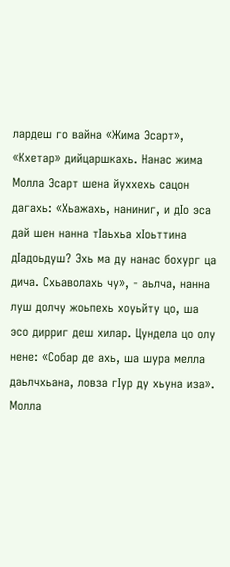лардеш го вайна «Жима Эсарт», «Кхетар» дийцаршкахь. Нанас жима Молла Эсарт шена йуххехь сацон дагахь: «Хьажахь, наниниг, и дIо эса дай шен нанна тIаьхьа хIоьттина дIадоьдуш? Эхь ма ду нанас бохург ца дича. Схьаволахь чу», - аьлча, нанна луш долчу жоьпехь хоуьйту цо, ша эсо дирриг деш хилар. Цундела цо олу нене: «Собар де ахь, ша шура мелла даьлчхьана, ловза гIур ду хьуна иза». Молла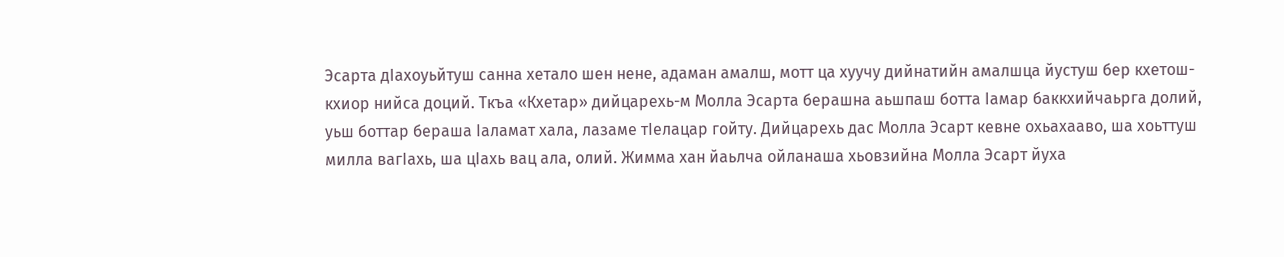Эсарта дIахоуьйтуш санна хетало шен нене, адаман амалш, мотт ца хуучу дийнатийн амалшца йустуш бер кхетош-кхиор нийса доций. Ткъа «Кхетар» дийцарехь-м Молла Эсарта берашна аьшпаш ботта Iамар баккхийчаьрга долий, уьш боттар бераша Iаламат хала, лазаме тIелацар гойту. Дийцарехь дас Молла Эсарт кевне охьахааво, ша хоьттуш милла вагIахь, ша цIахь вац ала, олий. Жимма хан йаьлча ойланаша хьовзийна Молла Эсарт йуха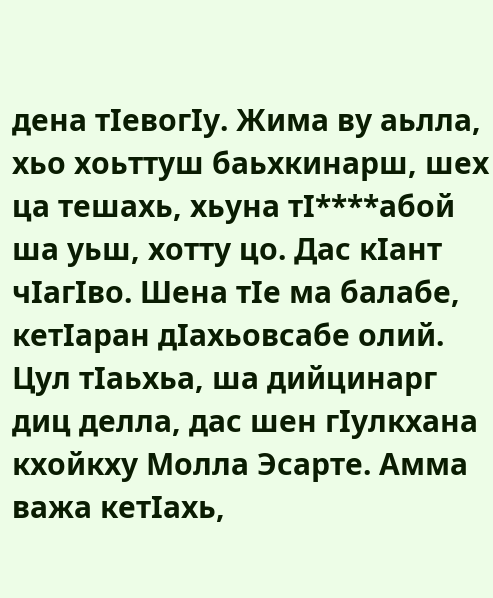дена тIевогIу. Жима ву аьлла, хьо хоьттуш баьхкинарш, шех ца тешахь, хьуна тI****абой ша уьш, хотту цо. Дас кIант чIагIво. Шена тIе ма балабе, кетIаран дIахьовсабе олий. Цул тIаьхьа, ша дийцинарг диц делла, дас шен гIулкхана кхойкху Молла Эсарте. Амма важа кетIахь,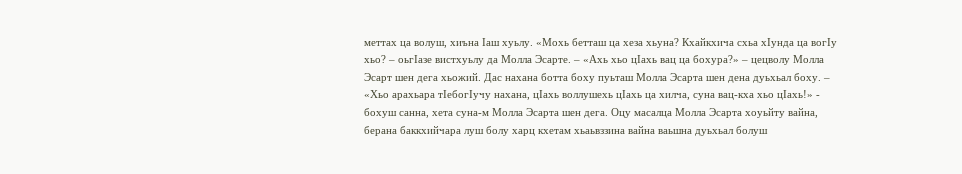меттах ца волуш, хиъна Iаш хуьлу. «Мохь бетташ ца хеза хьуна? Кхайкхича схьа хIунда ца вогIу хьо? – оьгIазе вистхуьлу да Молла Эсарте. – «Ахь хьо цIахь вац ца бохура?» – цецволу Молла Эсарт шен дега хьожий. Дас нахана ботта боху пуьташ Молла Эсарта шен дена дуьхьал боху. – «Хьо арахьара тIебогIучу нахана, цIахь воллушехь цIахь ца хилча, суна вац-кха хьо цIахь!» - бохуш санна, хета суна-м Молла Эсарта шен дега. Оцу масалца Молла Эсарта хоуьйту вайна, берана баккхийчара луш болу харц кхетам хьаьвззина вайна ваьшна дуьхьал болуш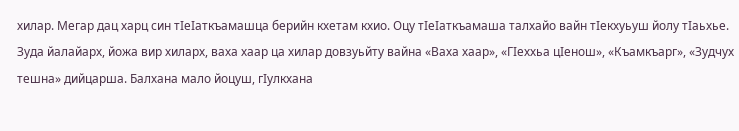хилар. Мегар дац харц син тIеIаткъамашца берийн кхетам кхио. Оцу тIеIаткъамаша талхайо вайн тIекхуьуш йолу тIаьхье.
Зуда йалайарх, йожа вир хиларх, ваха хаар ца хилар довзуьйту вайна «Ваха хаар», «ГIеххьа цIенош», «Къамкъарг», «Зудчух тешна» дийцарша. Балхана мало йоцуш, гIулкхана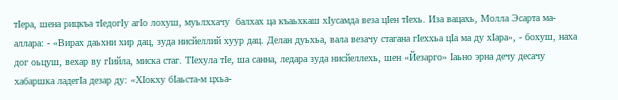тIера, шена рицкъа тIедогIу агIо лохуш, муьлххачу  балхах ца къаьхкаш хIусамда веза цIен тIехь. Иза вацахь, Молла Эсарта ма-аллара: - «Вирах даьхни хир дац, зуда нисйеллий хуур дац. Делан дуьхьа, вала везачу стагана гIеххьа цIа ма ду хIара», - бохуш, наха дог оьцуш, вехар ву гIийла, миска стаг. ТIехула тIе, ша санна, ледара зуда нисйеллехь, шен «Йезарго» Iаьно эрна дечу десачу хабаршка ладегIа дезар ду: «ХIокху бIаьста-м цхьа-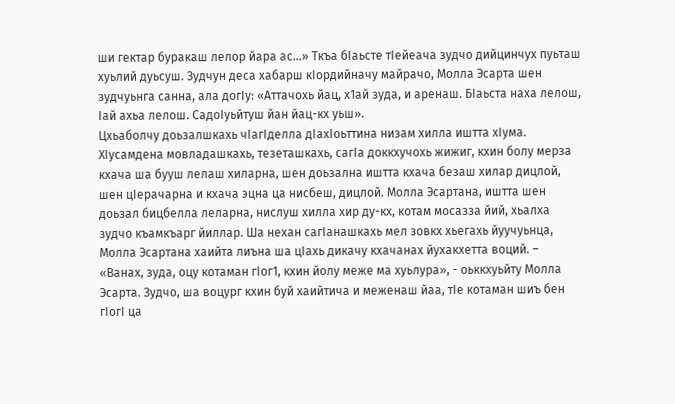ши гектар буракаш лелор йара ас…» Ткъа бIаьсте тIейеача зудчо дийцинчух пуьташ хуьлий дуьсуш. Зудчун деса хабарш кIордийначу майрачо, Молла Эсарта шен зудчуьнга санна, ала догIу: «Аттачохь йац, х1ай зуда, и аренаш. БIаьста наха лелош, Iай ахьа лелош. СадоIуьйтуш йан йац-кх уьш».
Цхьаболчу доьзалшкахь чIагIделла дIахIоьттина низам хилла иштта хIума. ХIусамдена мовладашкахь, тезеташкахь, сагIа доккхучохь жижиг, кхин болу мерза кхача ша бууш лелаш хиларна, шен доьзална иштта кхача безаш хилар дицлой, шен цIерачарна и кхача эцна ца нисбеш, дицлой. Молла Эсартана, иштта шен доьзал бицбелла леларна, нислуш хилла хир ду-кх, котам мосазза йий, хьалха зудчо къамкъарг йиллар. Ша нехан сагIанашкахь мел зовкх хьегахь йуучуьнца, Молла Эсартана хаийта лиъна ша цIахь дикачу кхачанах йухакхетта воций. – «Ванах, зуда, оцу котаман гIог1, кхин йолу меже ма хуьлура», - оьккхуьйту Молла Эсарта. Зудчо, ша воцург кхин буй хаийтича и меженаш йаа, тIе котаман шиъ бен гIогI ца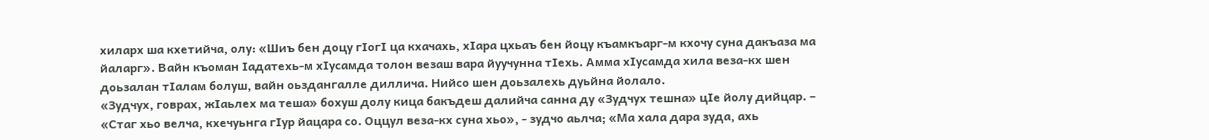хиларх ша кхетийча, олу: «Шиъ бен доцу гIогI ца кхачахь, хIара цхьаъ бен йоцу къамкъарг-м кхочу суна дакъаза ма йаларг». Вайн къоман Iадатехь-м хIусамда толон везаш вара йуучунна тIехь. Амма хIусамда хила веза-кх шен доьзалан тIалам болуш, вайн оьздангалле диллича. Нийсо шен доьзалехь дуьйна йолало.
«Зудчух, говрах, жIаьлех ма теша» бохуш долу кица бакъдеш далийча санна ду «Зудчух тешна» цIе йолу дийцар. – «Стаг хьо велча, кхечуьнга гIур йацара со. Оццул веза-кх суна хьо», - зудчо аьлча; «Ма хала дара зуда, ахь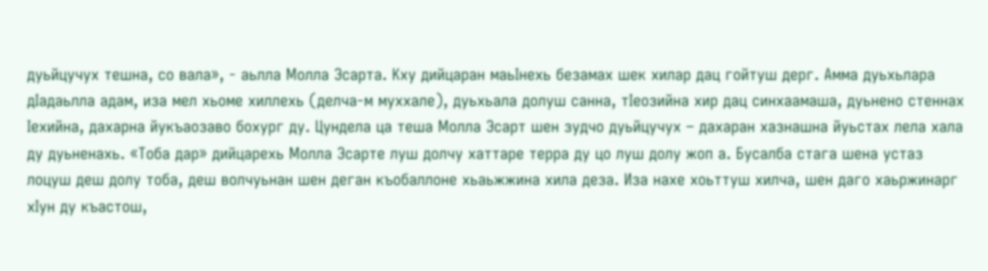дуьйцучух тешна, со вала», - аьлла Молла Эсарта. Кху дийцаран маьIнехь безамах шек хилар дац гойтуш дерг. Амма дуьхьлара дIадаьлла адам, иза мел хьоме хиллехь (делча-м муххале), дуьхьала долуш санна, тIеозийна хир дац синхаамаша, дуьнено стеннах Iехийна, дахарна йукъаозаво бохург ду. Цундела ца теша Молла Эсарт шен зудчо дуьйцучух – дахаран хазнашна йуьстах лела хала ду дуьненахь. «Тоба дар» дийцарехь Молла Эсарте луш долчу хаттаре терра ду цо луш долу жоп а. Бусалба стага шена устаз лоцуш деш долу тоба, деш волчуьнан шен деган къобаллоне хьаьжжина хила деза. Иза нахе хоьттуш хилча, шен даго хаьржинарг хIун ду къастош,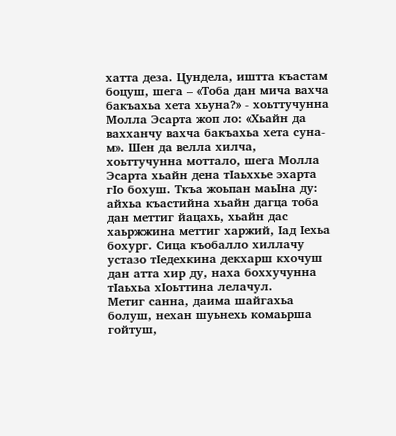хатта деза. Цундела, иштта къастам боцуш, шега – «Тоба дан мича вахча бакъахьа хета хьуна?» - хоьттучунна Молла Эсарта жоп ло: «Хьайн да вахханчу вахча бакъахьа хета суна-м». Шен да велла хилча, хоьттучунна моттало, шега Молла Эсарта хьайн дена тIаьххье эхарта гIо бохуш. Ткъа жоьпан маьIна ду: айхьа къастийна хьайн дагца тоба дан меттиг йацахь, хьайн дас хаьржжина меттиг харжий, Iад Iехьа бохург. Сица къобалло хиллачу устазо тIедехкина декхарш кхочуш дан атта хир ду, наха боххучунна тIаьхьа хIоьттина лелачул.
Метиг санна, даима шайгахьа болуш, нехан шуьнехь комаьрша гойтуш,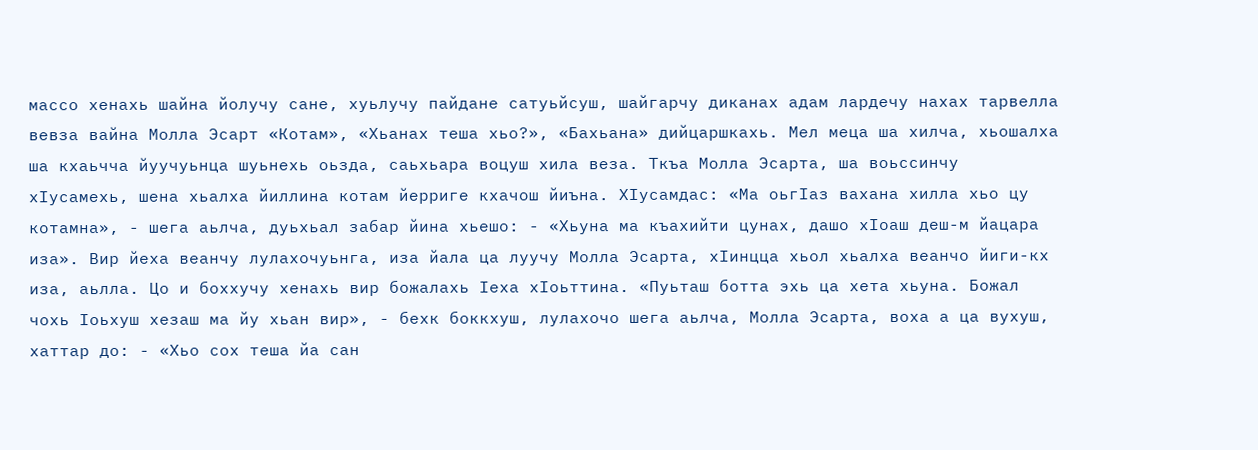массо хенахь шайна йолучу сане, хуьлучу пайдане сатуьйсуш, шайгарчу диканах адам лардечу нахах тарвелла вевза вайна Молла Эсарт «Котам», «Хьанах теша хьо?», «Бахьана» дийцаршкахь. Мел меца ша хилча, хьошалха ша кхаьчча йуучуьнца шуьнехь оьзда, саьхьара воцуш хила веза. Ткъа Молла Эсарта, ша воьссинчу хIусамехь, шена хьалха йиллина котам йерриге кхачош йиъна. ХIусамдас: «Ма оьгIаз вахана хилла хьо цу котамна», - шега аьлча, дуьхьал забар йина хьешо: - «Хьуна ма къахийти цунах, дашо хIоаш деш-м йацара иза». Вир йеха веанчу лулахочуьнга, иза йала ца луучу Молла Эсарта, хIинцца хьол хьалха веанчо йиги-кх иза, аьлла. Цо и боххучу хенахь вир божалахь Iеха хIоьттина. «Пуьташ ботта эхь ца хета хьуна. Божал чохь Iоьхуш хезаш ма йу хьан вир», - бехк боккхуш, лулахочо шега аьлча, Молла Эсарта, воха а ца вухуш, хаттар до: - «Хьо сох теша йа сан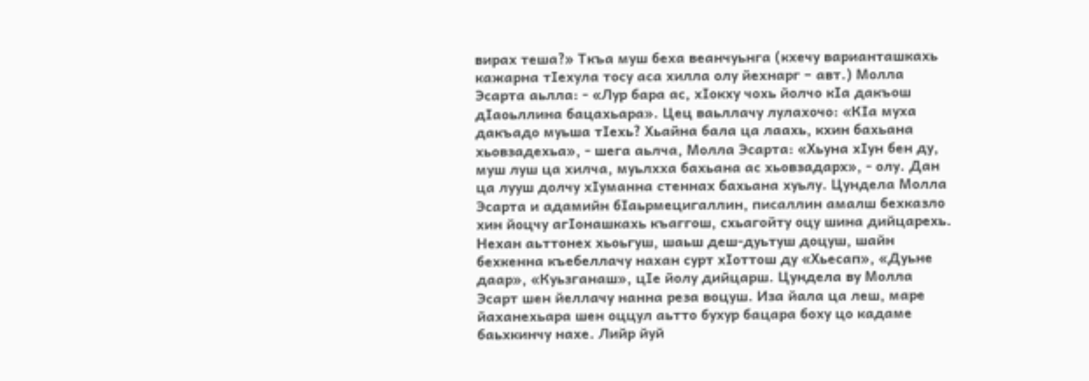вирах теша?» Ткъа муш беха веанчуьнга (кхечу варианташкахь кажарна тIехула тосу аса хилла олу йехнарг – авт.) Молла Эсарта аьлла: - «Лур бара ас, хIокху чохь йолчо кIа дакъош дIаоьллина бацахьара». Цец ваьллачу лулахочо: «КIа муха дакъадо муьша тIехь? Хьайна бала ца лаахь, кхин бахьана хьовзадехьа», - шега аьлча, Молла Эсарта: «Хьуна хIун бен ду, муш луш ца хилча, муьлхха бахьана ас хьовзадарх», - олу. Дан ца лууш долчу хIуманна стеннах бахьана хуьлу. Цундела Молла Эсарта и адамийн бIаьрмецигаллин, писаллин амалш бехказло хин йоцчу агIонашкахь къаггош, схьагойту оцу шина дийцарехь.
Нехан аьттонех хьоьгуш, шаьш деш-дуьтуш доцуш, шайн бехкенна къебеллачу нахан сурт хIоттош ду «Хьесап», «Дуьне даар», «Куьзганаш», цIе йолу дийцарш. Цундела ву Молла Эсарт шен йеллачу нанна реза воцуш. Иза йала ца леш, маре йаханехьара шен оццул аьтто бухур бацара боху цо кадаме баьхкинчу нахе. Лийр йуй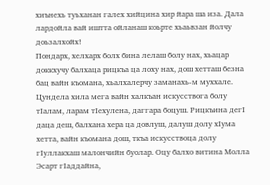хиънехь туьханан галех хийцина хир йара ша иза. Дала лардойла вай иштта ойланаш коьрте хьаьвзан йолчу доьзалхойх!
Пондарх, хелхарх болх бина лелаш болу нах, хьацар доккхучу балхаца рицкъа ца лоху нах, дош хетташ безна бац вайн къомана, хьалхалерчу заманахь-м муххале. Цундела хила мега вайн халкъан искусствога болу тIалам, ларам тIехулена, даггара боцуш. Рицкъина дегI даца деш, балхана хера ца довлуш, далуш долу хIума хетта, вайн къомана дош, ткъа искусствоца долу гIуллакхаш малончийн буолар. Оцу балхо витина Молла Эсарт гIаддайна,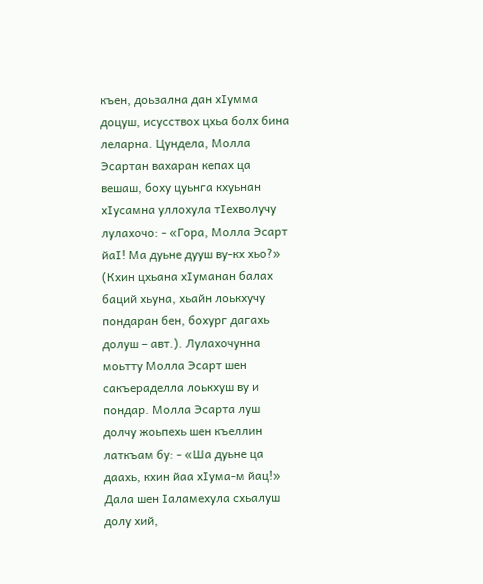къен, доьзална дан хIумма доцуш, исусствох цхьа болх бина леларна. Цундела, Молла Эсартан вахаран кепах ца вешаш, боху цуьнга кхуьнан хIусамна уллохула тIехволучу  лулахочо: - «Гора, Молла Эсарт йаI! Ма дуьне дууш ву-кх хьо?» (Кхин цхьана хIуманан балах баций хьуна, хьайн лоькхучу пондаран бен, бохург дагахь долуш – авт.). Лулахочунна моьтту Молла Эсарт шен сакъераделла лоькхуш ву и пондар. Молла Эсарта луш долчу жоьпехь шен къеллин латкъам бу: - «Ша дуьне ца даахь, кхин йаа хIума-м йац!» Дала шен Iаламехула схьалуш долу хий,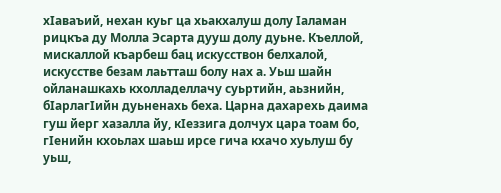хIаваъий, нехан куьг ца хьакхалуш долу Iаламан рицкъа ду Молла Эсарта дууш долу дуьне. Къеллой, мискаллой къарбеш бац искусствон белхалой, искусстве безам лаьтташ болу нах а. Уьш шайн ойланашкахь кхолладеллачу суьртийн, аьзнийн, бIарлагIийн дуьненахь беха. Царна дахарехь даима гуш йерг хазалла йу, кIеззига долчух цара тоам бо, гIенийн кхоьлах шаьш ирсе гича кхачо хуьлуш бу уьш,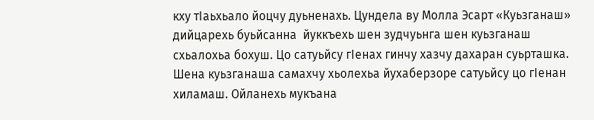кху тIаьхьало йоцчу дуьненахь. Цундела ву Молла Эсарт «Куьзганаш» дийцарехь буьйсанна  йуккъехь шен зудчуьнга шен куьзганаш схьалохьа бохуш. Цо сатуьйсу гIенах гинчу хазчу дахаран суьрташка. Шена куьзганаша самахчу хьолехьа йухаберзоре сатуьйсу цо гIенан хиламаш. Ойланехь мукъана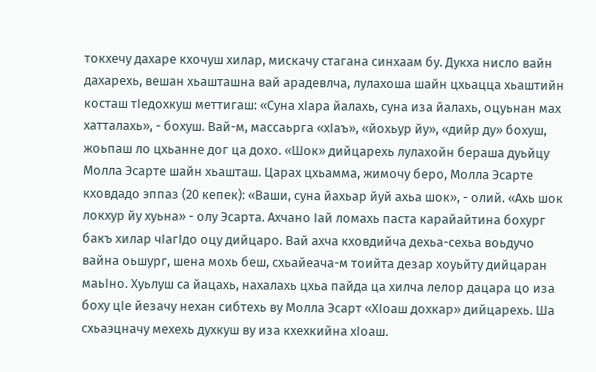токхечу дахаре кхочуш хилар, мискачу стагана синхаам бу. Дукха нисло вайн дахарехь, вешан хьашташна вай арадевлча, лулахоша шайн цхьацца хьаштийн косташ тIедохкуш меттигаш: «Суна хIара йалахь, суна иза йалахь, оцуьнан мах хатталахь», - бохуш. Вай-м, массаьрга «хIаъ», «йохьур йу», «дийр ду» бохуш, жоьпаш ло цхьанне дог ца дохо. «Шок» дийцарехь лулахойн бераша дуьйцу Молла Эсарте шайн хьашташ. Царах цхьамма, жимочу беро, Молла Эсарте кховдадо эппаз (20 кепек): «Ваши, суна йахьар йуй ахьа шок», - олий. «Ахь шок локхур йу хуьна» - олу Эсарта. Ахчано Iай ломахь паста карайайтина бохург бакъ хилар чIагIдо оцу дийцаро. Вай ахча кховдийча дехьа-сехьа воьдучо вайна оьшург, шена мохь беш, схьайеача-м тоийта дезар хоуьйту дийцаран маьIно. Хуьлуш са йацахь, нахалахь цхьа пайда ца хилча лелор дацара цо иза боху цIе йезачу нехан сибтехь ву Молла Эсарт «ХIоаш дохкар» дийцарехь. Ша схьаэцначу мехехь духкуш ву иза кхехкийна хIоаш.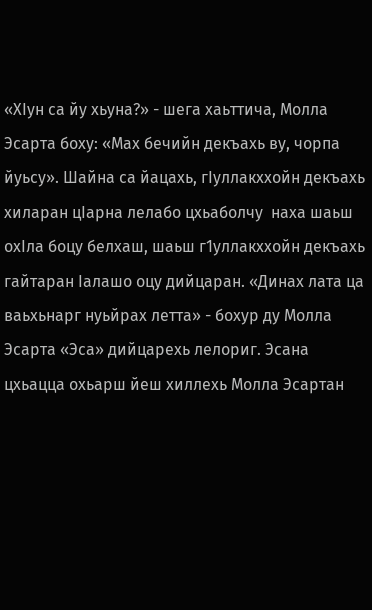«ХIун са йу хьуна?» - шега хаьттича, Молла Эсарта боху: «Мах бечийн декъахь ву, чорпа йуьсу». Шайна са йацахь, гIуллакххойн декъахь хиларан цIарна лелабо цхьаболчу  наха шаьш охIла боцу белхаш, шаьш г1уллакххойн декъахь гайтаран Iалашо оцу дийцаран. «Динах лата ца ваьхьнарг нуьйрах летта» - бохур ду Молла Эсарта «Эса» дийцарехь лелориг. Эсана цхьацца охьарш йеш хиллехь Молла Эсартан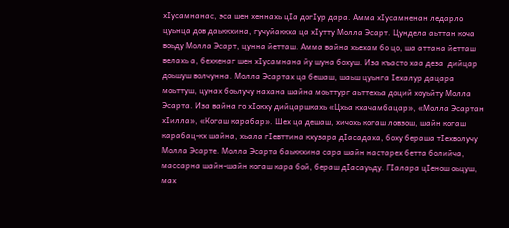хIусамнанас, эса шен хеннахь цIа догIур дара. Амма хIусамненан ледарло цуьнца дов даьккхина, гучуйаккха ца хIутту Молла Эсарт. Цундела аьттан коча воьду Молла Эсарт, цунна йетташ. Амма вайна хьехам бо цо, ша аттана йетташ велахь а, бехкенаг шен хIусамнана йу шуна бохуш. Иза къасто хаа деза  дийцар доьшуш волчунна. Молла Эсартах ца бешаш, шаьш цуьнга Iехалур дацара моьттуш, цунах боьлучу нахана шайна моьттург аьттехьа доций хоуьйту Молла Эсарта. Иза вайна го хIокху дийцаршкахь «Цхьа кхачамбацар», «Молла Эсартан хIилла», «Когаш карабар». Шех ца дешаш, хичохь когаш ловзош, шайн когаш карабац-кх шайна, хьала гIевттина кхузара дIасадаха, боху бераша тIехволучу Молла Эсарте. Молла Эсарта баьккхина сара шайн настарех бетта болийча, массарна шайн-шайн когаш кара бой, бераш дIасауьду. ГIалара цIенош оьцуш, мах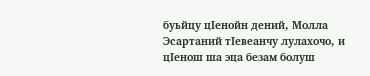буьйцу цIенойн дений, Молла Эсартаний тIевеанчу лулахочо, и цIенош ша эца безам болуш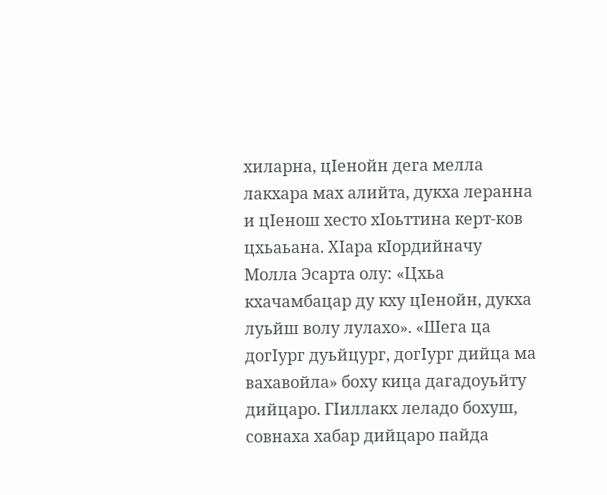хиларна, цIенойн дега мелла лакхара мах алийта, дукха леранна и цIенош хесто хIоьттина керт-ков цхьаьана. ХIара кIордийначу Молла Эсарта олу: «Цхьа кхачамбацар ду кху цIенойн, дукха луьйш волу лулахо». «Шега ца догIург дуьйцург, догIург дийца ма вахавойла» боху кица дагадоуьйту дийцаро. ГIиллакх леладо бохуш, совнаха хабар дийцаро пайда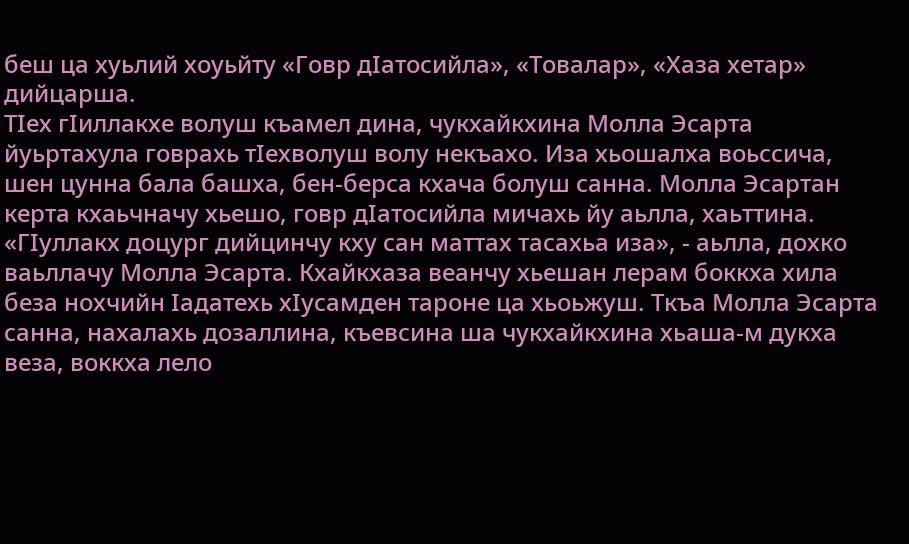беш ца хуьлий хоуьйту «Говр дIатосийла», «Товалар», «Хаза хетар» дийцарша.
ТIех гIиллакхе волуш къамел дина, чукхайкхина Молла Эсарта йуьртахула говрахь тIехволуш волу некъахо. Иза хьошалха воьссича, шен цунна бала башха, бен-берса кхача болуш санна. Молла Эсартан керта кхаьчначу хьешо, говр дIатосийла мичахь йу аьлла, хаьттина. «ГIуллакх доцург дийцинчу кху сан маттах тасахьа иза», - аьлла, дохко ваьллачу Молла Эсарта. Кхайкхаза веанчу хьешан лерам боккха хила беза нохчийн Iадатехь хIусамден тароне ца хьоьжуш. Ткъа Молла Эсарта санна, нахалахь дозаллина, къевсина ша чукхайкхина хьаша-м дукха веза, воккха лело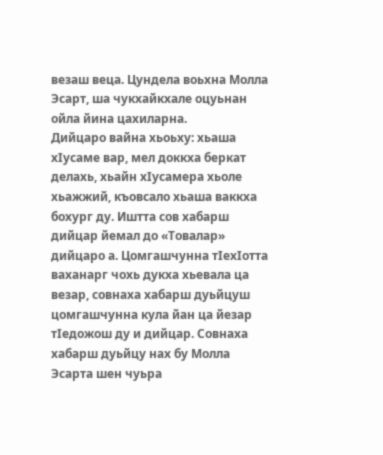везаш веца. Цундела воьхна Молла Эсарт, ша чукхайкхале оцуьнан ойла йина цахиларна.
Дийцаро вайна хьоьху: хьаша хIусаме вар, мел доккха беркат делахь, хьайн хIусамера хьоле хьажжий, къовсало хьаша ваккха бохург ду. Иштта сов хабарш дийцар йемал до «Товалар» дийцаро а. Цомгашчунна тIехIотта ваханарг чохь дукха хьевала ца везар, совнаха хабарш дуьйцуш цомгашчунна кула йан ца йезар тIедожош ду и дийцар. Совнаха хабарш дуьйцу нах бу Молла Эсарта шен чуьра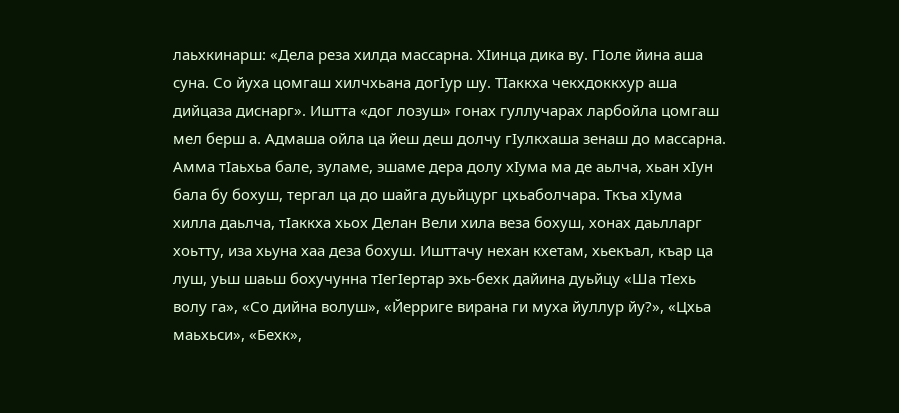лаьхкинарш: «Дела реза хилда массарна. ХIинца дика ву. ГIоле йина аша суна. Со йуха цомгаш хилчхьана догIур шу. ТIаккха чекхдоккхур аша дийцаза диснарг». Иштта «дог лозуш» гонах гуллучарах ларбойла цомгаш мел берш а. Адмаша ойла ца йеш деш долчу гIулкхаша зенаш до массарна. Амма тIаьхьа бале, зуламе, эшаме дера долу хIума ма де аьлча, хьан хIун бала бу бохуш, тергал ца до шайга дуьйцург цхьаболчара. Ткъа хIума хилла даьлча, тIаккха хьох Делан Вели хила веза бохуш, хонах даьлларг хоьтту, иза хьуна хаа деза бохуш. Ишттачу нехан кхетам, хьекъал, къар ца луш, уьш шаьш бохучунна тIегIертар эхь-бехк дайина дуьйцу «Ша тIехь волу га», «Со дийна волуш», «Йерриге вирана ги муха йуллур йу?», «Цхьа маьхьси», «Бехк»,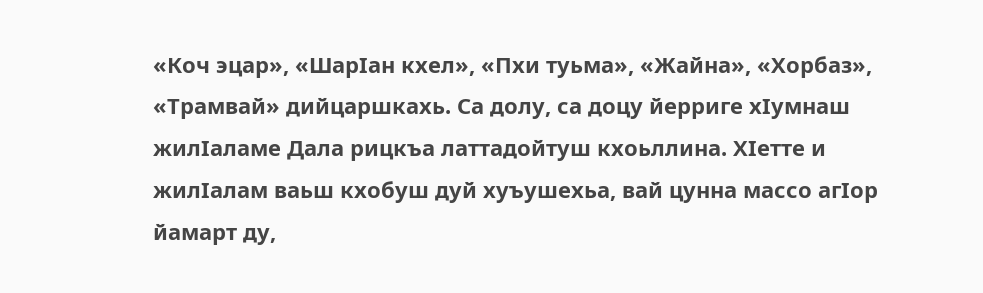«Коч эцар», «ШарIан кхел», «Пхи туьма», «Жайна», «Хорбаз», «Трамвай» дийцаршкахь. Са долу, са доцу йерриге хIумнаш жилIаламе Дала рицкъа латтадойтуш кхоьллина. ХIетте и жилIалам ваьш кхобуш дуй хуъушехьа, вай цунна массо агIор йамарт ду,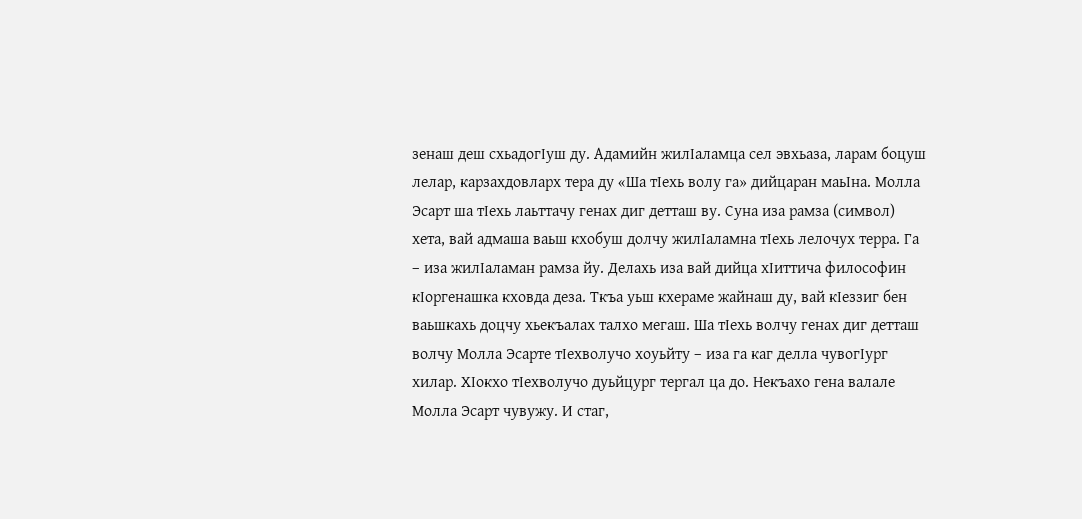зенаш деш схьадогIуш ду. Адамийн жилIаламца сел эвхьаза, ларам боцуш лелар, карзахдовларх тера ду «Ша тIехь волу га» дийцаран маьIна. Молла Эсарт ша тIехь лаьттачу генах диг детташ ву. Суна иза рамза (символ) хета, вай адмаша ваьш кхобуш долчу жилIаламна тIехь лелочух терра. Га – иза жилIаламан рамза йу. Делахь иза вай дийца хIиттича философин кIоргенашка кховда деза. Ткъа уьш кхераме жайнаш ду, вай кIеззиг бен ваьшкахь доцчу хьекъалах талхо мегаш. Ша тIехь волчу генах диг детташ волчу Молла Эсарте тIехволучо хоуьйту – иза га каг делла чувогIург хилар. ХIокхо тIехволучо дуьйцург тергал ца до. Некъахо гена валале Молла Эсарт чувужу. И стаг,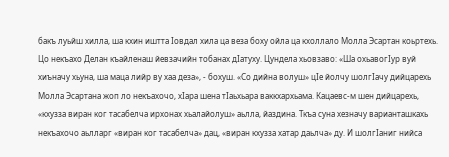бакъ луьйш хилла, ша кхин иштта Iовдал хила ца веза боху ойла ца кхоллало Молла Эсартан коьртехь. Цо некъахо Делан къайленаш йевзачийн тобанах дIатуху. Цундела хьовзаво: «Ша охьавогIур вуй хиъначу хьуна, ша маца лийр ву хаа деза», - бохуш. «Со дийна волуш» цIе йолчу шолгIачу дийцарехь Молла Эсартана жоп ло некъахочо, хIара шена тIаьхьара ваккхархьама. Кацаевс-м шен дийцарехь, «кхузза виран ког тасабелча ирхонах хьалайолуш» аьлла, йаздина. Ткъа суна хезначу варианташкахь некъахочо аьлларг «виран ког тасабелча» дац, «виран кхузза хатар даьлча» ду. И шолгIаниг нийса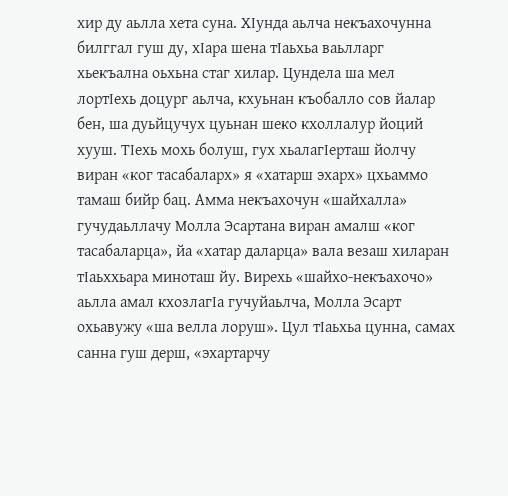хир ду аьлла хета суна. ХIунда аьлча некъахочунна билггал гуш ду, хIара шена тIаьхьа ваьлларг хьекъална оьхьна стаг хилар. Цундела ша мел лортIехь доцург аьлча, кхуьнан къобалло сов йалар бен, ша дуьйцучух цуьнан шеко кхоллалур йоций хууш. ТIехь мохь болуш, гух хьалагIерташ йолчу виран «ког тасабаларх» я «хатарш эхарх» цхьаммо тамаш бийр бац. Амма некъахочун «шайхалла» гучудаьллачу Молла Эсартана виран амалш «ког тасабаларца», йа «хатар даларца» вала везаш хиларан тIаьххьара миноташ йу. Вирехь «шайхо-некъахочо» аьлла амал кхозлагIа гучуйаьлча, Молла Эсарт охьавужу «ша велла лоруш». Цул тIаьхьа цунна, самах санна гуш дерш, «эхартарчу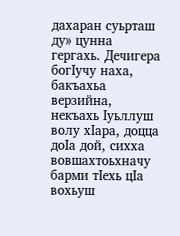дахаран суьрташ ду» цунна гергахь. Дечигера богIучу наха, бакъахьа верзийна, некъахь Iуьллуш волу хIара, доцца доIа дой, сихха вовшахтоьхначу барми тIехь цIа вохьуш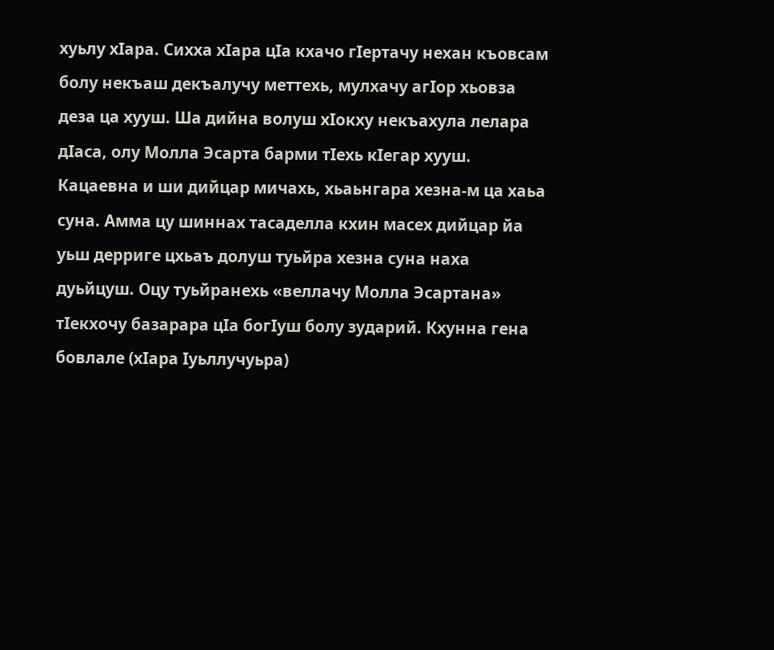хуьлу хIара. Сихха хIара цIа кхачо гIертачу нехан къовсам болу некъаш декъалучу меттехь, мулхачу агIор хьовза деза ца хууш. Ша дийна волуш хIокху некъахула лелара дIаса, олу Молла Эсарта барми тIехь кIегар хууш. Кацаевна и ши дийцар мичахь, хьаьнгара хезна-м ца хаьа суна. Амма цу шиннах тасаделла кхин масех дийцар йа уьш дерриге цхьаъ долуш туьйра хезна суна наха дуьйцуш. Оцу туьйранехь «веллачу Молла Эсартана» тIекхочу базарара цIа богIуш болу зударий. Кхунна гена бовлале (хIара Iуьллучуьра)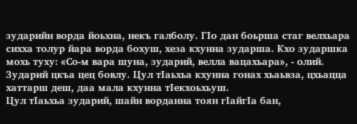зударийн ворда йоьхна, некъ галболу. ГIо дан боьрша стаг велхьара сихха толур йара ворда бохуш, хеза кхунна зударша. Кхо зударшка мохь туху: «Со-м вара шуна, зударий, велла вацахьара», - олий. Зударий цкъа цец бовлу. Цул тIаьхьа кхунна гонах хьаьвза, цхьацца хаттарш деш, даа мала кхунна тIекхоьхьуш.
Цул тIаьхьа зударий, шайн ворданна тоян гIайгIа бан,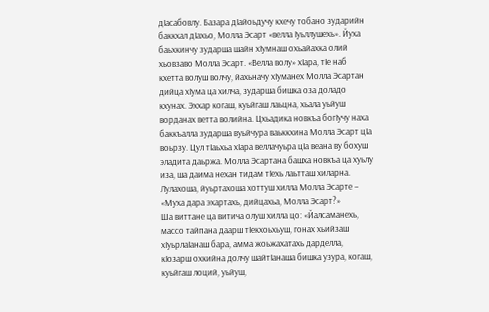дIасабовлу. Базара дIайоьдучу кхечу тобано зударийн баккхал дIахьо, Молла Эсарт «велла Iуьллушехь». Йуха баьхкинчу зударша шайн хIумнаш охьайахка олий хьовзаво Молла Эсарт. «Велла волу» хIара, тIе наб кхетта волуш волчу, йахьначу хIуманех Молла Эсартан дийца хIума ца хилча, зударша бишка оза доладо кхунах. Эххар когаш, куьйгаш лаьцна, хьала уьйуш ворданах ветта волийна. Цхьадика новкъа богIучу наха баккъалла зударша вуьйчура ваьккхина Молла Эсарт цIа воьрзу. Цул тIаьхьа хIара веллачуьра цIа веана ву бохуш эладита даьржа. Молла Эсартана башха новкъа ца хуьлу иза, ша даима нехан тидам тIехь лаьтташ хиларна. Лулахоша, йуьртахоша хоттуш хилла Молла Эсарте – «Муха дара эхартахь, дийцахьа, Молла Эсарт?»
Ша виттане ца витича олуш хилла цо: «Йалсаманехь, массо тайпана даарш тIекхоьхьуш, гонах хьийзаш хIуьрлаIанаш бара, амма жоьжахатахь дарделла, кIозарш охкийна долчу шайтIанаша бишка узура, когаш, куьйгаш лоций, уьйуш,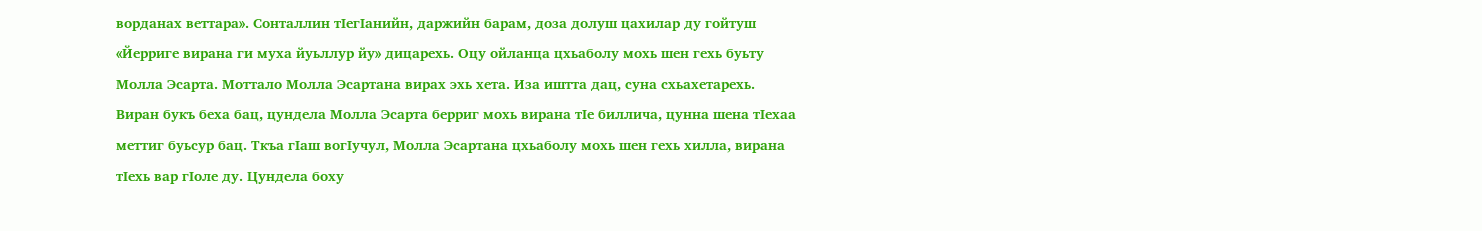ворданах веттара». Сонталлин тIегIанийн, даржийн барам, доза долуш цахилар ду гойтуш «Йерриге вирана ги муха йуьллур йу» дицарехь. Оцу ойланца цхьаболу мохь шен гехь буьту Молла Эсарта. Моттало Молла Эсартана вирах эхь хета. Иза иштта дац, суна схьахетарехь. Виран букъ беха бац, цундела Молла Эсарта берриг мохь вирана тIе биллича, цунна шена тIехаа меттиг буьсур бац. Ткъа гIаш вогIучул, Молла Эсартана цхьаболу мохь шен гехь хилла, вирана тIехь вар гIоле ду. Цундела боху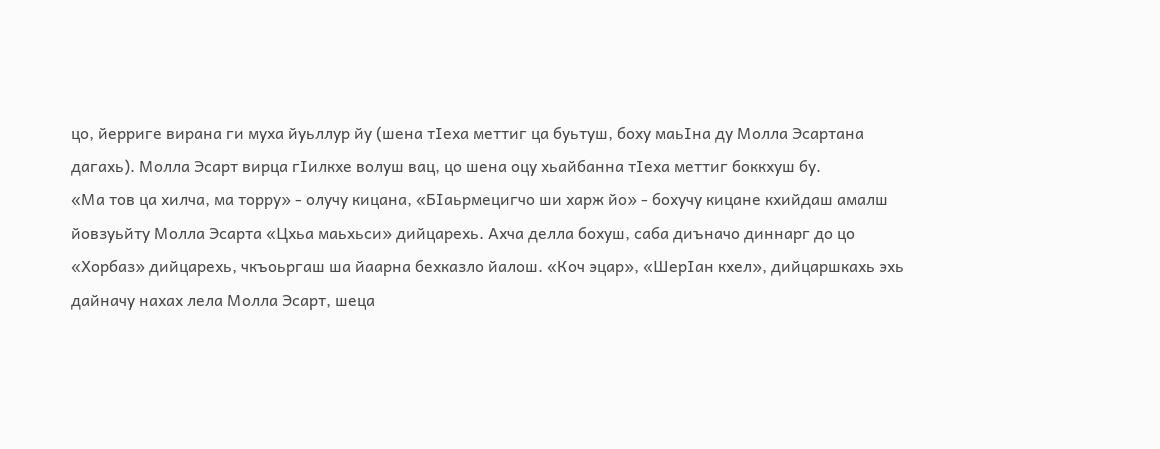цо, йерриге вирана ги муха йуьллур йу (шена тIеха меттиг ца буьтуш, боху маьIна ду Молла Эсартана дагахь). Молла Эсарт вирца гIилкхе волуш вац, цо шена оцу хьайбанна тIеха меттиг боккхуш бу.
«Ма тов ца хилча, ма торру» - олучу кицана, «БIаьрмецигчо ши харж йо» - бохучу кицане кхийдаш амалш йовзуьйту Молла Эсарта «Цхьа маьхьси» дийцарехь. Ахча делла бохуш, саба диъначо диннарг до цо «Хорбаз» дийцарехь, чкъоьргаш ша йаарна бехказло йалош. «Коч эцар», «ШерIан кхел», дийцаршкахь эхь дайначу нахах лела Молла Эсарт, шеца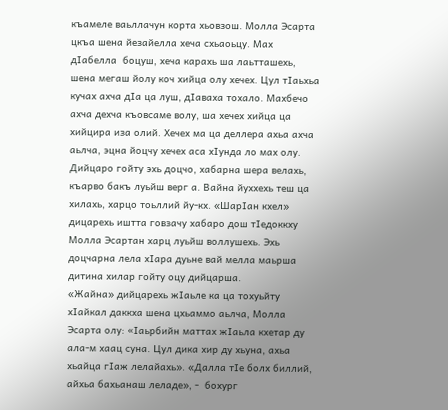къамеле ваьллачун корта хьовзош. Молла Эсарта цкъа шена йезайелла хеча схьаоьцу. Мах дIабелла  боцуш, хеча карахь ша лаьтташехь, шена мегаш йолу коч хийца олу хечех. Цул тIаьхьа кучах ахча дIа ца луш, дIаваха тохало. Махбечо ахча дехча къовсаме волу, ша хечех хийца ца хийцира иза олий. Хечех ма ца деллера ахьа ахча аьлча, эцна йоцчу хечех аса хIунда ло мах олу. Дийцаро гойту эхь доцчо, хабарна шера велахь, къарво бакъ луьйш верг а. Вайна йуххехь теш ца хилахь, харцо тоьллий йу-кх. «ШарIан кхел» дицарехь иштта говзачу хабаро дош тIедоккху Молла Эсартан харц луьйш воллушехь. Эхь доцчарна лела хIара дуьне вай мелла маьрша дитина хилар гойту оцу дийцарша.
«Жайна» дийцарехь жIаьле ка ца тохуьйту хIайкал даккха шена цхьаммо аьлча, Молла Эсарта олу: «Iаьрбийн маттах жIаьла кхетар ду ала-м хаац суна. Цул дика хир ду хьуна, ахьа хьайца гIаж лелайахь». «Далла тIе болх биллий, айхьа бахьанаш леладе», -  бохург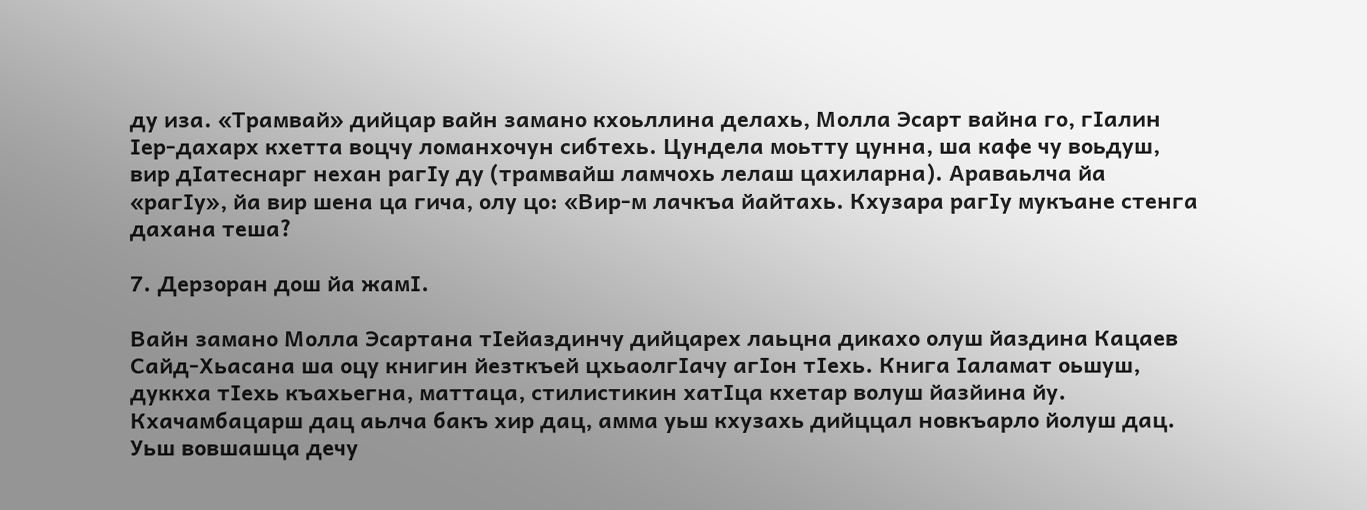ду иза. «Трамвай» дийцар вайн замано кхоьллина делахь, Молла Эсарт вайна го, гIалин Iер-дахарх кхетта воцчу ломанхочун сибтехь. Цундела моьтту цунна, ша кафе чу воьдуш, вир дIатеснарг нехан рагIу ду (трамвайш ламчохь лелаш цахиларна). Араваьлча йа «рагIу», йа вир шена ца гича, олу цо: «Вир-м лачкъа йайтахь. Кхузара рагIу мукъане стенга дахана теша?

7. Дерзоран дош йа жамI.

Вайн замано Молла Эсартана тIейаздинчу дийцарех лаьцна дикахо олуш йаздина Кацаев Сайд-Хьасана ша оцу книгин йезткъей цхьаолгIачу агIон тIехь. Книга Iаламат оьшуш, дуккха тIехь къахьегна, маттаца, стилистикин хатIца кхетар волуш йазйина йу. Кхачамбацарш дац аьлча бакъ хир дац, амма уьш кхузахь дийццал новкъарло йолуш дац. Уьш вовшашца дечу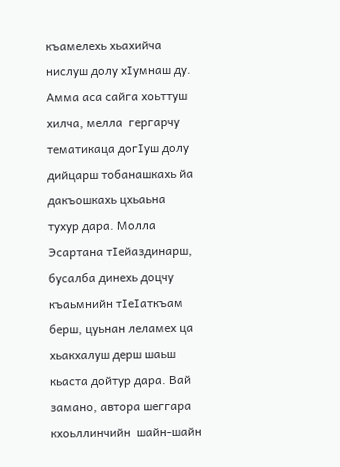къамелехь хьахийча нислуш долу хIумнаш ду. Амма аса сайга хоьттуш хилча, мелла  гергарчу тематикаца догIуш долу дийцарш тобанашкахь йа дакъошкахь цхьаьна тухур дара. Молла Эсартана тIейаздинарш, бусалба динехь доцчу къаьмнийн тIеIаткъам берш, цуьнан леламех ца хьакхалуш дерш шаьш кьаста дойтур дара. Вай замано, автора шеггара кхоьллинчийн  шайн-шайн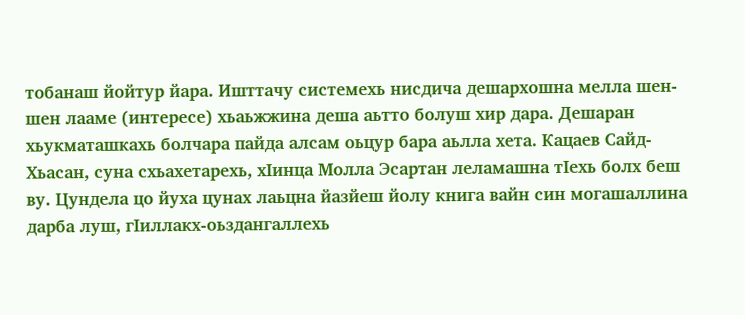тобанаш йойтур йара. Ишттачу системехь нисдича дешархошна мелла шен-шен лааме (интересе) хьаьжжина деша аьтто болуш хир дара. Дешаран хьукматашкахь болчара пайда алсам оьцур бара аьлла хета. Кацаев Сайд-Хьасан, суна схьахетарехь, хIинца Молла Эсартан леламашна тIехь болх беш ву. Цундела цо йуха цунах лаьцна йазйеш йолу книга вайн син могашаллина дарба луш, гIиллакх-оьздангаллехь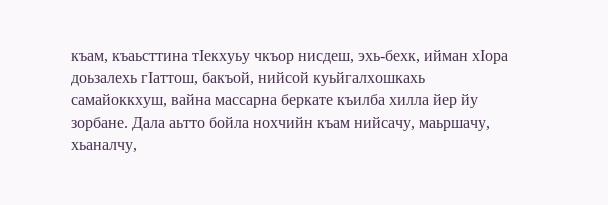къам, къаьсттина тIекхуьу чкъор нисдеш, эхь-бехк, ийман хIора доьзалехь гIаттош, бакъой, нийсой куьйгалхошкахь самайоккхуш, вайна массарна беркате къилба хилла йер йу зорбане. Дала аьтто бойла нохчийн къам нийсачу, маьршачу, хьаналчу,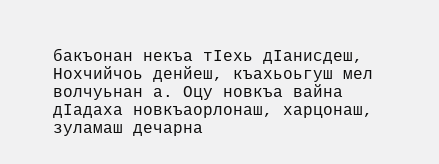бакъонан некъа тIехь дIанисдеш, Нохчийчоь денйеш, къахьоьгуш мел волчуьнан а. Оцу новкъа вайна дIадаха новкъаорлонаш, харцонаш, зуламаш дечарна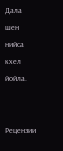Дала шен нийса кхел йойла.


Рецензии